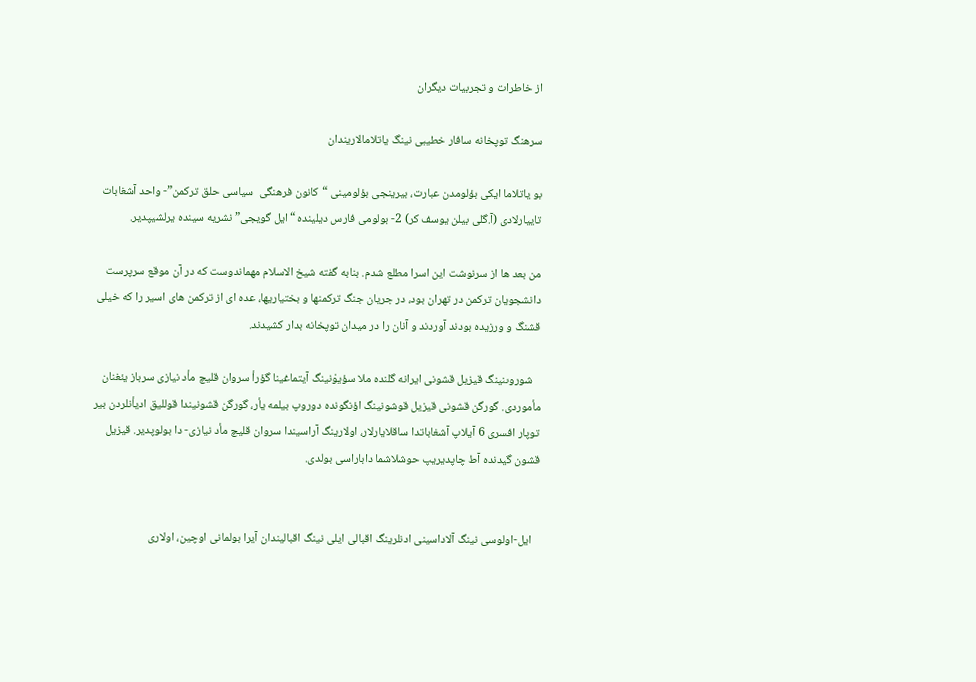از خاطرات و تجربیات دیگران

سرهنگ توپخانه سافار خطيبى نینگ یاتلامالاریندان

بو یاتلاما ایکی بؤلومدن عبارت، بیرینجی بؤلومینی “کانون فرهنگی  سیاسی حلق ترکمن”- واحد آشغابات تاییارلادی (آ.گلی بیلن یوسف کر) 2- بولومی فارس دیلینده “ایل گویجی” نشریه سینده یرلشیپدیر.

من بعد ها از سرنوشت این اسرا مطلع شدم. بنابه گفته شیخ الاسلام مهماندوست که در آن موقع سرپرست دانشجویان ترکمن در تهران بود، در جریان جنگ ترکمنها و بختیاریها، عده ای از ترکمن های اسیر را که خیلی قشنگ و ورزیده بودند آوردند و آنان را در میدان توپخانه بدار کشيدند.

   شوروىنينگ قيزيل قشونى ايرانه گلنده ملا سؤيوْنينگ آيتماغينا گؤرأ سروان قليچ مأد نيازى سرباز يئغنان مأموردى. گورگن قشونى قيزيل قوشونينگ اؤنگونده دوروپ بيلمه يأر، گورگن قشونيندا قولليق اديأنلردن بير توپار افسرى 6 آيلاپ آشغاباتدا ساقلايارلار، اولارينگ آراسيندا سروان قليچ مأد نيازى- دا بولوپدير. قيزيل قشون گيدنده آط چاپديريپ حوشلاشما داباراسى بولدى.


   ايل-اولوسى نينگ آلاداسينى ادنلرينگ اقبالى ايلى نينگ اقباليندان آيرا بولمانى اوچين، اولارى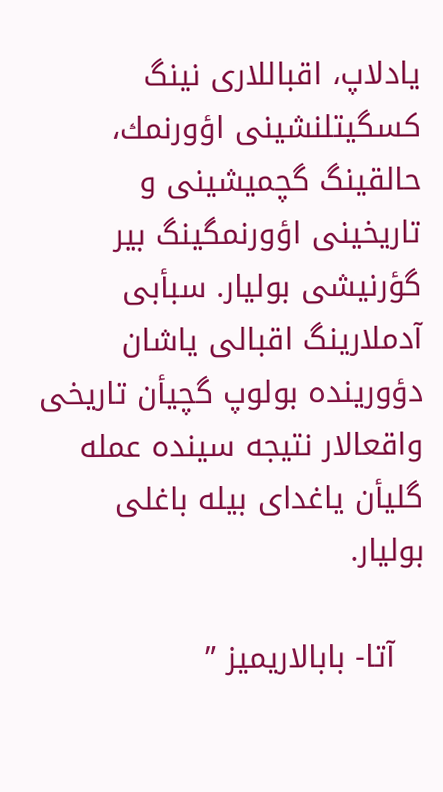يادلاپ، اقباللارى نينگ كسگيتلنشينى اؤورنمك، حالقينگ گچميشينى و تاريخينى اؤورنمگينگ بير گؤرنيشى بوليار. سبأبى آدملارينگ اقبالى ياشان دؤورينده بولوپ گچيأن تاريخى واقعالار نتيجه سينده عمله گليأن ياغداى بيله باغلى بوليار.

   آتا- بابالاریميز ”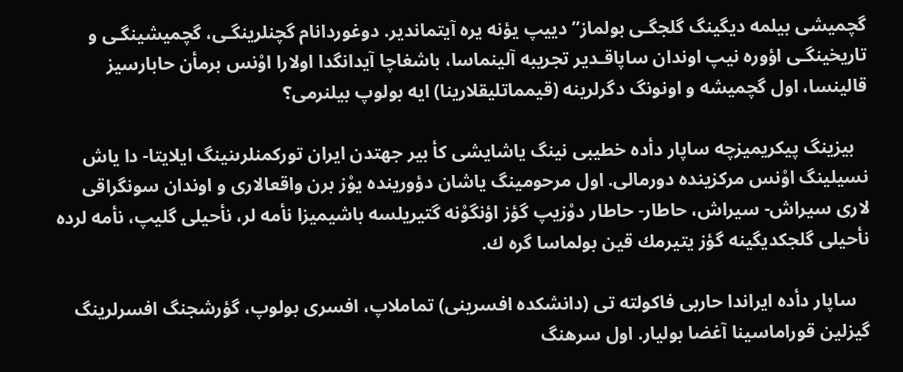گچميشى بيلمه ديگينگ گلجگـى بولماز” دييپ يؤنه يره آيتماندير. دوغوردانام گچنلرينگـى، گچميشينگـى و تاريخينگـى اؤوره نيپ اوندان ساپاقـدير تجريبه آلينماسا، باشغاچا آيدانگدا اولارا اوْنس برمأن حابارسيز قالينسا، اول گچميشه و اونونگ دگرلرينه (قيمماتليقلارينا) ايه بولوپ بيلنرمى؟

   بيزينگ پیكريميزچه ساپار دأده خطيبى نينگ ياشايشى كأ بير جهتدن ايران توركمنلرىنينگ ايلايتا- دا ياش نسيلينگ اوْنس مركزينده دورمالى. اول مرحومينگ ياشان دؤورينده يوْز برن واقعالارى و اوندان سونگراقى لارى سيراش- سيراش، حاطار- حاطار دوْزيپ گؤز اؤنگوْنه گتيريلسه باشيميزا نأمه لر، نأحيلى گليپ، نأمه لرده نأحيلى گلجكديگينه گؤز يتيرمك قين بولماسا گره ك.

   ساپار دأده ايراندا حاربى فاكولته تى (دانشكده افسرينى) تماملاپ، افسرى بولوپ، گؤرشجنگ افسرلرينگ گيزلين قوراماسينا آغضا بوليار. اول سرهنگ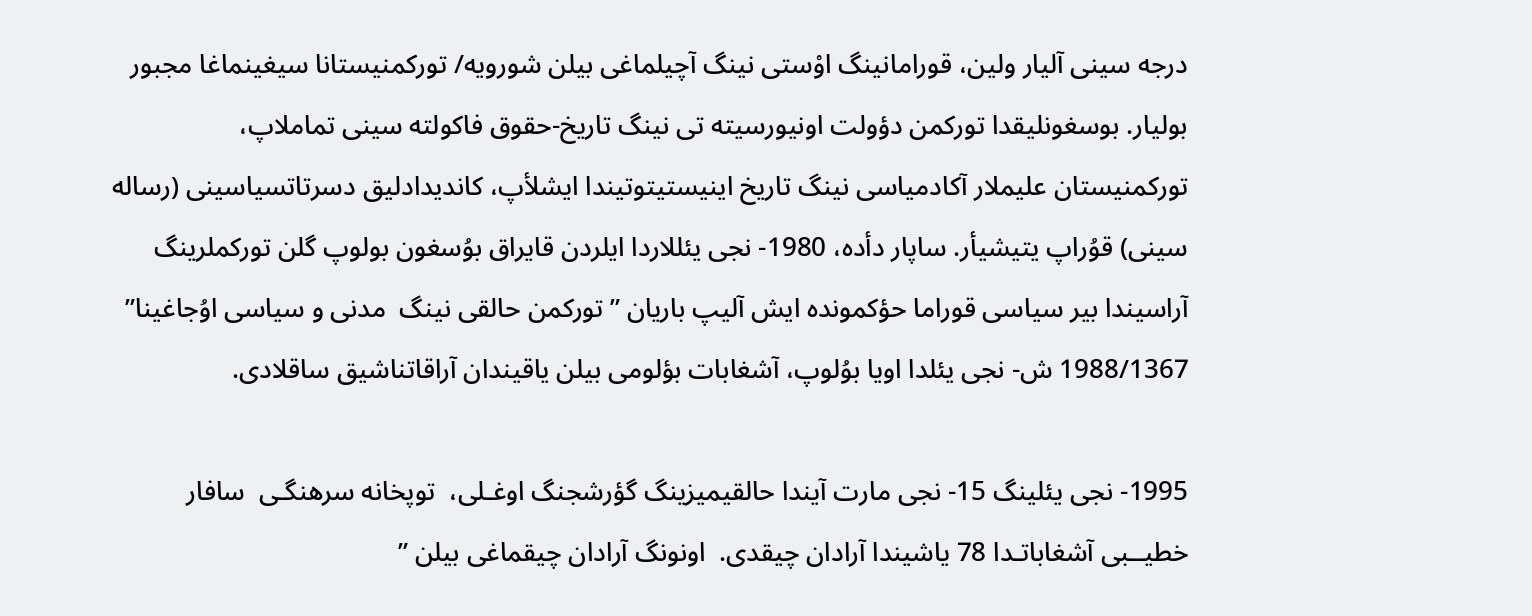درجه سينى آليار ولين، قورامانينگ اوْستى نینگ آچيلماغى بيلن شورويه/ توركمنيستانا سيغينماغا مجبور بوليار. بوسغونليقدا توركمن دؤولت اونيورسيته تى نينگ تاريخ-حقوق فاكولته سينى تماملاپ، توركمنيستان عليملار آكادمياسى نينگ تاريخ اينيستيتوتيندا ايشلأپ، كانديدادليق دسرتاتسياسينى (رساله سينى) قوُراپ يتيشيأر. ساپار دأده، 1980- نجى يئللاردا ايلردن قايراق بوُسغون بولوپ گلن توركملرينگ آراسيندا بير سياسى قوراما حؤكمونده ايش آليپ باريان ” توركمن حالقى نينگ  مدنى و سياسى اوُجاغينا”  1988/1367 ش- نجى يئلدا اويا بوُلوپ، آشغابات بؤلومى بيلن ياقيندان آراقاتناشيق ساقلادى.

1995- نجى يئلينگ 15- نجى مارت آيندا حالقيميزينگ گؤرشجنگ اوغـلى،  توپخانه سرهنگـى  سافار خطيــبى آشغاباتـدا 78 ياشيندا آرادان چيقدى.  اونونگ آرادان چيقماغى بيلن ”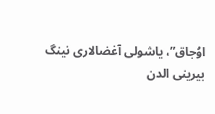اوُجاق”، ياشولى آغضالارى نينگ بيرينى الدن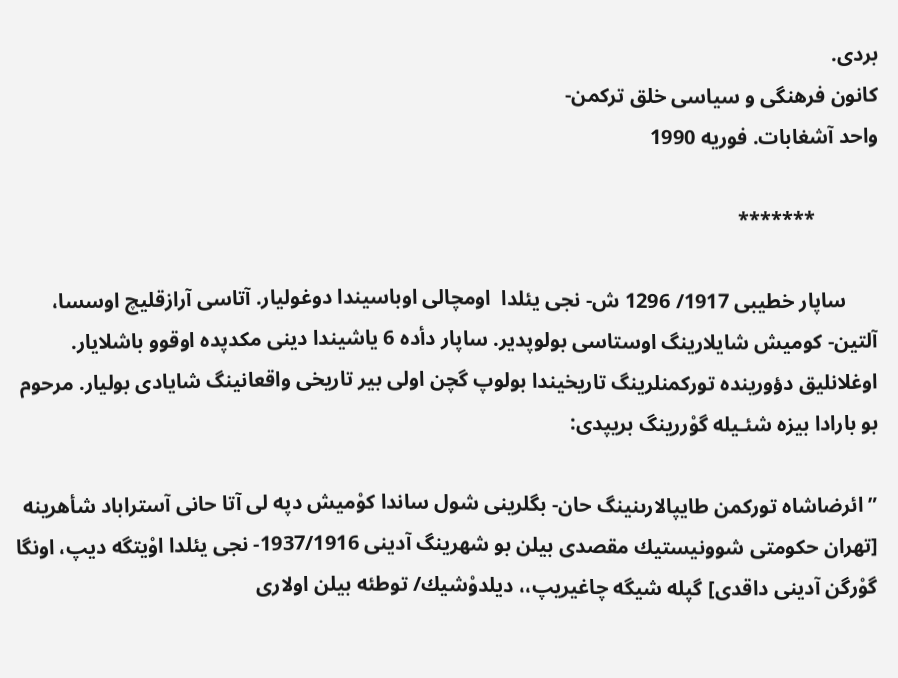بردى.                                                                                                                                                                                                                          کانون فرهنگی و سیاسی خلق ترکمن-                                                                                                                                                                  واحد آشغابات. فوریه 1990

            *******

      ساپار خطيبى 1917/ 1296 ش- نجى يئلدا  اومچالى اوباسيندا دوغوليار. آتاسى آرازقليچ اوسسا، آلتين- كوميش شايلارينگ اوستاسى بولوپدير. ساپار دأده 6 ياشيندا دينى مكدپده اوقوو باشلايار. اوغلانليق دؤورينده توركمنلرينگ تاريخيندا بولوپ گچن اولى بير تاريخى واقعانينگ شايادى بوليار. مرحوم  بو بارادا بيزه شئـيله گوْررينگ بريپدى:

” ائرضاشاه توركمن طايپالارىنينگ حان- بگلرينى شول ساندا كوْميش دپه لى آتا حانى آستراباد شأهرينه [تهران حكومتى شوونيستيك مقصدى بيلن بو شهرينگ آدينى 1937/1916- نجى يئلدا اوْيتگه ديپ، اونگا گوْرگن آدينى داقدى] گپله شيگه چاغيريپ،، ديلدوْشيك/ توطئه بيلن اولارى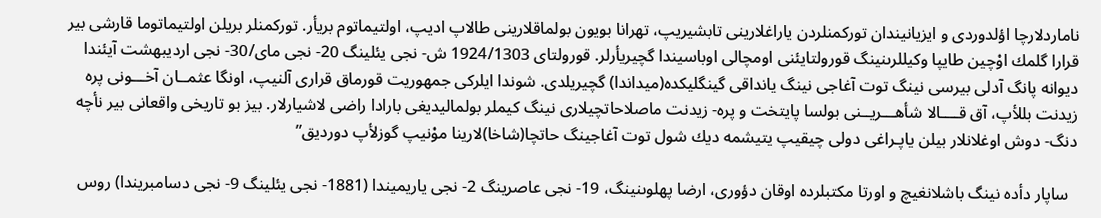ناماردلارچا اؤلدوردى و ايزيانيندان توركمنلردن ياراغلارينى تابشيريپ، تهرانا بويون بولماقلارينى طالاپ اديپ، اولتيماتوم بريأر. توركمنلر بريلن اولتيماتوما قارشى بير قرارا گلمك اوْچين طايپا وكيللرىنينگ قورولتايئنى اومچالى اوباسيندا گچيريأرلر. قورولتاى 1924/1303 ش- نجى يئلينگ 20- نجى ماى/30- نجى ارديبهشت آيئندا ديوانه پانگ آدلى بيرسى نينگ توت آغاجى نينگ يانداقى گينگليكده(ميداندا) گچيريلدى. شوندا ايلركى جمهوريت قورماق قرارى آلنيپ، اونگا عثمــان آخـــونى پره زيدنت بللأپ، آق قــــالا شأهـــريــنى بولسا پايتخت و پره- زيدنت ماصلاحاتچيلارى نينگ کیملر بولمالیدیغی بارادا راضى لاشيارلار. بيز بو تاريخى واقعانى بير نأچه دنگ- دوش اوغلانلار بيلن ياپـراغى دولى چيقيپ يتيشمه ديك شول توت آغاجينگ حاتچا(شاخا)لارينا موْنيپ گوزلأپ دورديق”

  ساپار دأده نینگ باشلانغيچ و اورتا مكتبلرده اوقان دؤورى، ارضا پهلوىنینگ، 19- نجى عاصرينگ 2- نجى ياريميندا (1881- نجى يئلينگ 9- نجى دسامبريندا) روس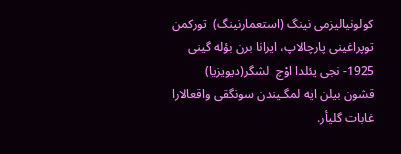كولونياليزمى نينگ (استعمارنينگ)  توركمن توپراغينى پارچالاپ، ايرانا برن بؤله گينى 1925- نجى يئلدا اوْچ  لشگر(ديويزيا)  قشون بيلن ايه لمگـیندن سونگقی واقعالارا غابات گلیأر.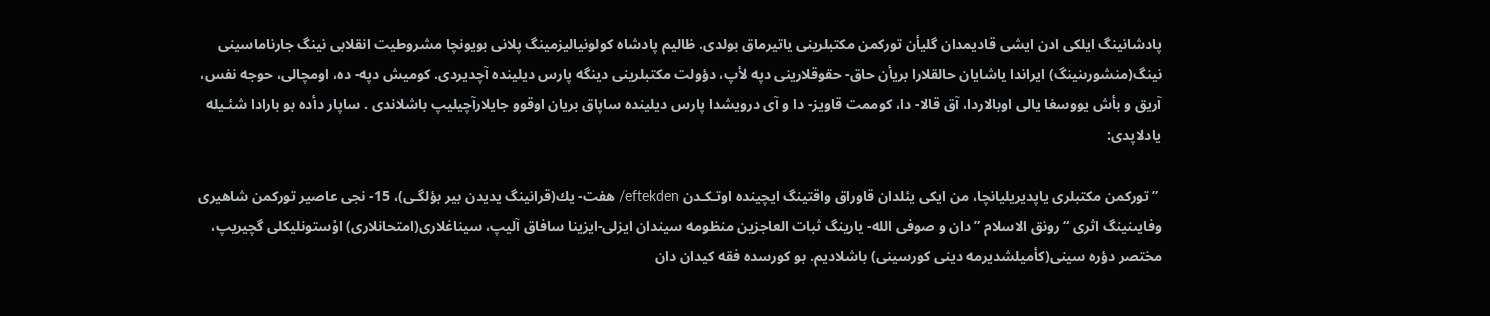پادشانینگ ايلكى ادن ايشى قاديمدان گليأن توركمن مكتبلرينى یاتیرماق بولدى. ظاليم پادشاه كولونياليزمينگ پلانى بويونچا مشروطيت انقلابى نينگ جارناماسينى نينگ(منشورىنينگ) ايراندا ياشايان حالقلارا بريأن حاق- حقوقلارينى دپه لأپ، دؤولت مكتبلرينى دينگه پارس ديلينده آچديردى. كوميش دپه- ده، اومچالى، حوجه نفس، آريق و بأش يووسغا یالی اوبالاردا، آق قالا- دا، كوممت قاويز- دا و آى درويشدا پارس ديلينده ساپاق بريان اوقوو جايلارآچيليپ باشلاندى . ساپار دأده بو بارادا شئـيله يادلاپدى:

 ” توركمن مكتبلرى ياپديريليانچا، من ايكى يئلدان قاوراق واقتينگ ايچينده اوتـكـدن eftekden/ هفت- يك(قرانينگ يديدن بير بؤلگـى)، 15- نجى عاصير توركمن شاهيرى وفايىنينگ اثرى “رونق الاسلام ” دان و صوفى الله- يارينگ ثبات العاجزين منظومه سيندان ايزلى-ايزينا سافاق آليپ، سيناغلارى(امتحانلارى) اوْستونليكلى گچيريپ، مختصر دؤره سينى(كأميلشديرمه دينى كورسينى) باشلاديم. بو كورسده فقه كيدان دان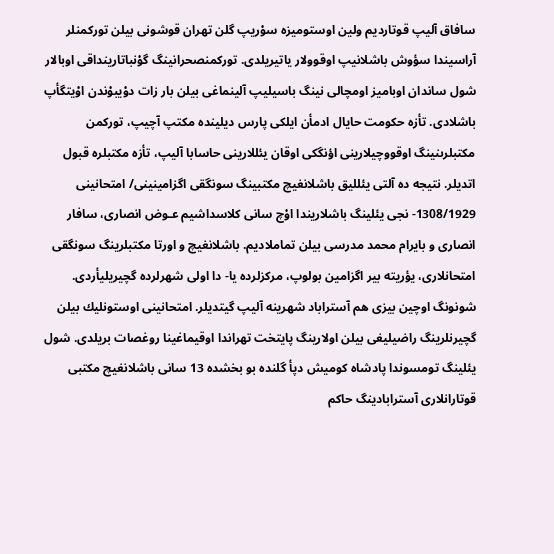سافاق آليپ قوتارديم ولين اوستوميزه سوْريپ گلن تهران قوشونى بيلن توركمنلر آراسيندا سؤوش باشلانيپ اوقوولار ياتيريلدى. توركمنصحرانينگ گوْنباتارينداقى اوبالار شول ساندان اوباميز اومچالى نينگ باسيليپ آلينماغى بيلن بار زات دوْيبوْندن اوْيتگأپ باشلادى. تأزه حكومت حايال ادمأن ايلكى پارس ديلينده مكتپ آچيپ، توركمن مكتبلرىنينگ اوقووچيلارينى اؤنگكى اوقان يئللارينى حاسابا آليپ، تأزه مكتبلره قبول اتديلر. نتيجه ده آلتى يئلليق باشلانغيچ مكتبينگ سونگقى اگزامينينى/ امتحانينى 1308/1929- نجى يئلينگ باشلاريندا اوْچ سانى كلاسداشيم عـوض انصارى، سافار انصارى و بايرام محمد مدرسى بيلن تماملاديم. باشلانغيچ و اورتا مكتبلرينگ سونگقى امتحانلارى، يؤريته بير اگزامين بولوپ، مركزلرده يا- دا اولى شهرلرده گچيريليأردى. شونونگ اوچين بيزى هم آستراباد شهرينه آليپ گيتديلر. امتحانينى اوستونليك بيلن گچيرنلرينگ راضيليغى بيلن اولارينگ پايتخت تهراندا اوقيماغينا روغصات بريلدى. شول يئلينگ تومسوندا پادشاه كوميش دپأ گلنده بو بخشده 13 سانى باشلانغيچ مكتبى قوتارانلارى آسترابادينگ حاكم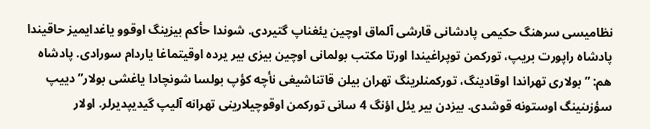نظاميسى سرهنگ حكيمى پادشانى قارشى آلماق اوچين يئغناپ گتيردى. شوندا حأكم بيزينگ اوقوو ياغدايميز حاقيندا پادشاه راپورت بريپ، توركمن توپراغيندا اورتا مكتب بولمانى اوچين بيزى بير يرده اوقيتماغا ياردام سورادى. پادشاه هم: ” بولارى تهراندا اوقادينگ، توركمنلرينگ تهران بيلن قاتناشيغى نأچه كؤپ بولسا شونچادا ياغشى بولار” دييپ سؤزىنينگ اوستونه قوشدى. بيزدن بير يئل اؤنگ 4 سانى توركمن اوقوچيلارينى تهرانه آليپ گيديپديرلر. اولار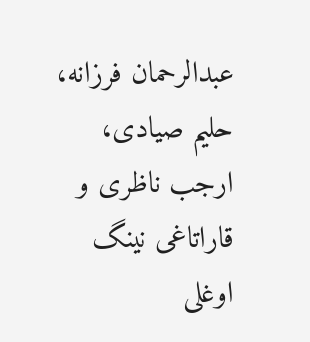عبدالرحمان فرزانه، حليم صيادى، ارجب ناظرى و قاراتاغى نينگ اوغلى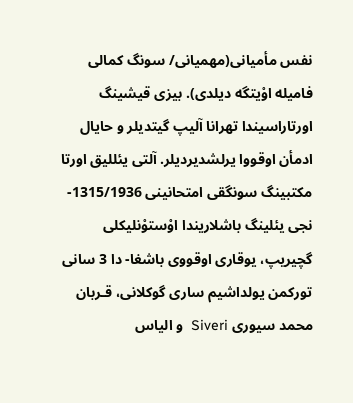نفس مأميانى(مهميانى/ سونگ كمالى فاميله اوْيتگه ديلدى). بيزى قيشينگ اورتاراسيندا تهرانا آليپ گيتديلر و حايال ادمأن اوقووا يرلشديرديلر. آلتى يئلليق اورتا مكتبينگ سونگقى امتحانينى 1315/1936- نجى يئلينگ باشلاريندا اوْستوْنليكلى گچيريپ، يوقارى اوقووى باشغا- دا 3 سانى توركمن يولداشيم سارى گوكلانى، قـربان محمد سيورى Siveri  و الياس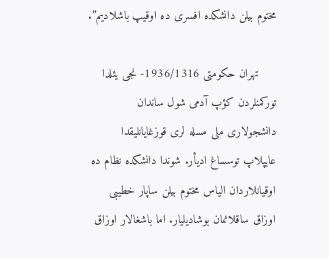مختوم بيلن دانشكده افسرى ده اوقيپ باشلاديم”.

     تهران حكومتى 1936/1316- نجى يئلدا توركمنلردن كؤپ آدمى شول ساندان دانشجولارى ملى مسله لرى قوزغايانليقدا عايپلاپ توسساغ اديأر. شوندا دانشكده نظام ده اوقيانلاردان الياس مختوم بيلن ساپار خطيبى اوزاق ساقلانمان بوشاديليار. اما باشغالار اوزاق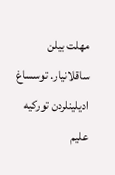مهلت بيلن ساقلانيار. توسساغ اديلينلردن توركيه عليم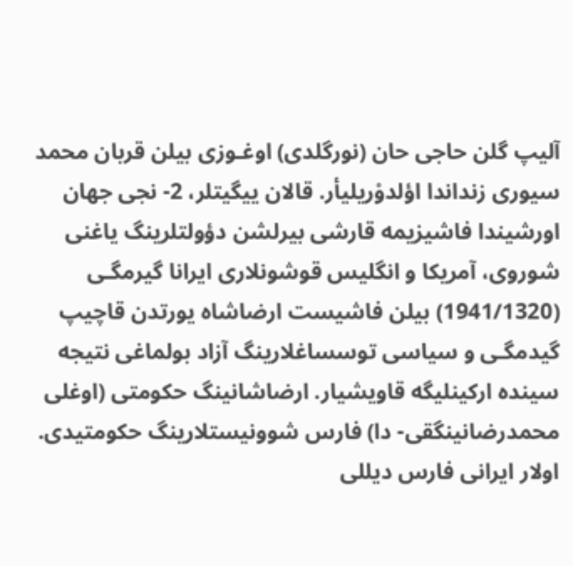آليپ گلن حاجى حان (نورگلدى) اوغـوزى بيلن قربان محمد سيورى زنداندا اؤلدوْريليأر. قالان ييگيتلر، 2- نجى جهان اورشيندا فاشيزيمه قارشى بيرلشن دؤولتلرينگ ياغنى شوروى، آمريكا و انگليس قوشونلارى ايرانا گيرمگـى (1941/1320) بيلن فاشيست ارضاشاه يورتدن قاچيپ گيدمگـى و سياسى توسساغلارينگ آزاد بولماغى نتيجه سينده اركينليگه قاويشيار. ارضاشانينگ حكومتى (اوغلى محمدرضانينگقى- دا) فارس شوونيستلارينگ حكومتيدى. اولار ايرانى فارس ديللى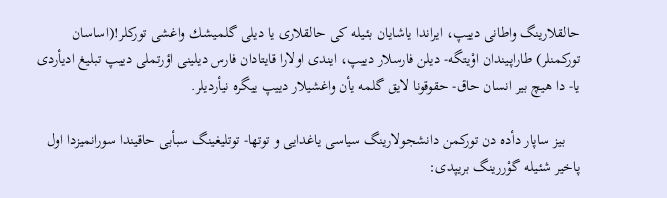حالقلارينگ واطانى دييپ، ايراندا ياشايان بئـيله كى حالقلارى يا ديلى گلميشـك واغشى توركلر!(اساسان توركمنلر) طاراپـيندان اوْيتگه- ديلن فارسلار دييپ، ايندى اولارا قايتادان فارس ديلينى اؤرتملى دييپ تبليغ اديأردى يا- دا هيچ بير انسان حاق- حقوقونا لايق گلمه یأن واغشیلار دییپ ييگره نيأرديلر.

    بيز ساپار دأده دن توركمن دانشجولارينگ سياسى ياغدايى و توتها- توتليغينگ سبأبى حاقيندا سورانميزدا اول پاخير شئـيله گوْررينگ بريپدى: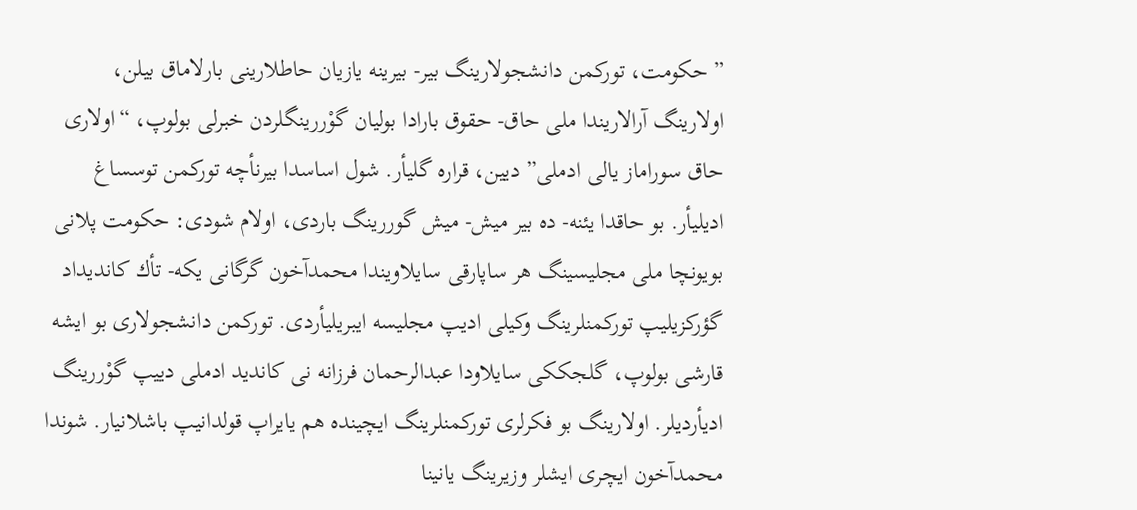” حكومت، توركمن دانشجولارينگ بير- بيرينه يازيان حاطلارينى بارلاماق بيلن، اولارينگ آرالاريندا ملى حاق- حقوق بارادا بوليان گوْررينگلردن خبرلى بولوپ، “اولارى حاق سوراماز يالى ادملى” ديين، قراره گليأر. شول اساسدا بيرنأچه توركمن توسساغ اديليأر. بو حاقدا يئنه- ده بير ميش- ميش گوررينگ باردى، اولام شودى: حكومت پلانى بويونچا ملى مجليسينگ هر ساپارقى سايلاويندا محمدآخون گرگانى يكه- تأك كانديداد گؤركزيليپ توركمنلرينگ وكيلى اديپ مجليسه ايبريليأردى. توركمن دانشجولارى بو ايشه قارشى بولوپ، گلجككى سايلاودا عبدالرحمان فرزانه نى كانديد ادملى دييپ گوْررينگ اديأرديلر. اولارينگ بو فكرلرى توركمنلرينگ ايچينده هم يايراپ قولدانيپ باشلانيار. شوندا محمدآخون ايچرى ايشلر وزيرينگ يانينا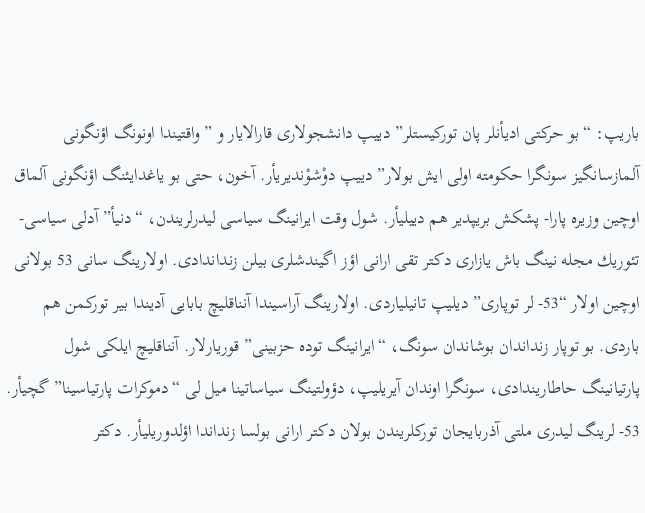باريپ: “بو حركتى اديأنلر پان توركيستلر” دييپ دانشجولارى قارالايار و ” واقتيندا اونونگ اؤنگونى آلمازسانگيز سونگرا حكومته اولى ايش بولار” دييپ دوْشوْنديريأر. آخون، حتى بو ياغدايئنگ اؤنگونى آلماق اوچين وزيره پارا- پشكش بريپدير هم دييليأر. شول وقت ايرانينگ سياسى ليدرلريندن، “دنيأ” آدلى سياسى- تئوريك مجله نينگ باش يازارى دكتر تقى ارانى اؤز اگيندشلرى بيلن زنداندادى. اولارينگ سانى 53 بولانى اوچين اولار “53- لر توپارى” ديليپ تانيلياردى. اولارينگ آراسيندا آنناقليچ بابايى آديندا بير توركمن هم باردى. بو توپار زنداندان بوشاندان سونگ، “ايرانينگ توده حزبينى” قوريارلار. آنناقليچ ايلكى شول پارتيانينگ حاطاريندادى، سونگرا اوندان آيريليپ، دؤولتينگ سياساتينا ميل لى “دموكرات پارتياسينا” گچيأر. 53- لرينگ ليدرى ملتى آذربايجان توركلريندن بولان دكتر ارانى بولسا زنداندا اؤلدوريليأر. دكتر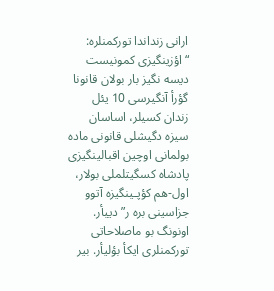ارانى زنداندا توركمنلره: “اؤزينگيزى كمونيست ديسه نگيز بار بولان قانونا گؤرأ آنگيرسى 10 يئل زندان كسيلر، اساسان سيزه دگيشلى قانونى ماده بولمانى اوچين اقبالينگيزى پادشاه كسگيتلملى بولار، اول-هم كؤپـينگيزه آتوو جزاسينى بره ر” دييأر. اونونگ بو ماصلاحاتى توركمنلرى ايكأ بؤليأر. بير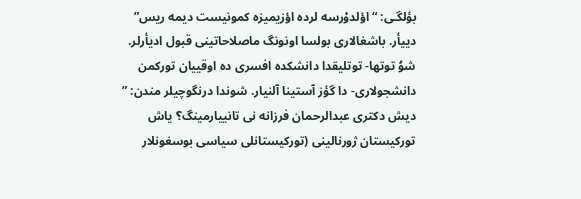بؤلگـى: “اؤلدوْرسه لرده اؤزيميزه كمونيست ديمه ريس” دييأر. باشغالارى بولسا اونونگ ماصلاحاتينى قبول اديأرلر. شوُ توتها- توتليقدا دانشكده افسرى ده اوقييان توركمن دانشجولارى- دا گؤز آستينا آلنيار. شوندا درنگوچيلر مندن: ” ديش دكترى عبدالرحمان فرزانه نى تانييارمينگ؟ ياش توركيستان ژورنالينى (توركيستانلى سياسى بوسغونلار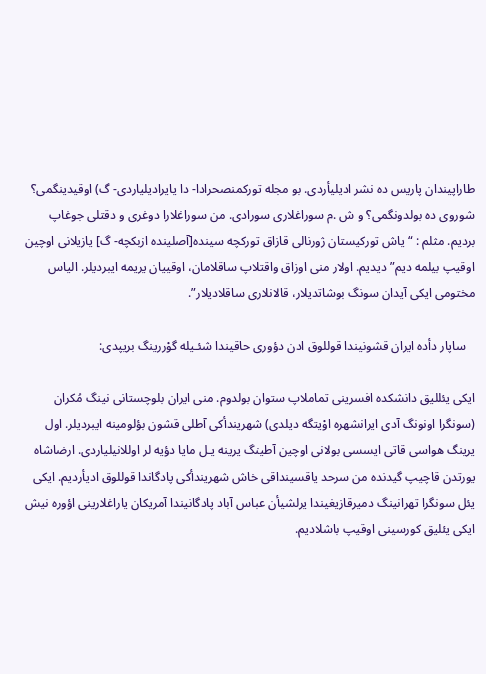طاراپيندان پاريس ده نشر اديليأردى. بو مجله توركمنصحرادا- دا يايراديلياردى- گ) اوقيدينگمى؟ شوروى ده بولدونگمى؟ و ش .م سوراغلارى سورادى. من سوراغلارا دوغرى و دقتلى جوغاپ برديم. مثلم : “ياش توركيستان ژورنالى قازاق توركچه سينده[آصلينده ازبكچه- گ] يازيلانى اوچين اوقيپ بيلمه ديم” ديديم. اولار منى اوزاق واقتلاپ ساقلامان، اوقييان يريمه ايبرديلر. الياس مختومى ايكى آيدان سونگ بوشاتديلار، قالانلارى ساقلاديلار”.

   ساپار دأده ايران قشونيندا قوللوق ادن دؤورى حاقيندا شئـيله گوْررينگ بريپدى:

ايكى يئلليق دانشكده افسرينى تماملاپ ستوان بولدوم. منى ايران بلوچستانى نينگ مُكران (سونگرا اونونگ آدى ايرانشهره اوْيتگه ديلدى) شهريندأكى آطلى قشون بؤلومينه ايبرديلر. اول يرينگ هواسى قاتى ايسسى بولانى اوچين آطينگ يرينه يـل مايا دؤيه لر اوللانيلياردى. ارضاشاه يورتدن قاچيپ گيدنده من سرحد ياقسينداقى خاش شهريندأكى پادگاندا قوللوق اديأرديم. ايكى يئل سونگرا تهرانينگ دميرقازيغيندا يرلشيأن عباس آباد پادگانيندا آمريكان ياراغلارينى اؤوره نيش ايكى يئليق كورسينى اوقيپ باشلاديم.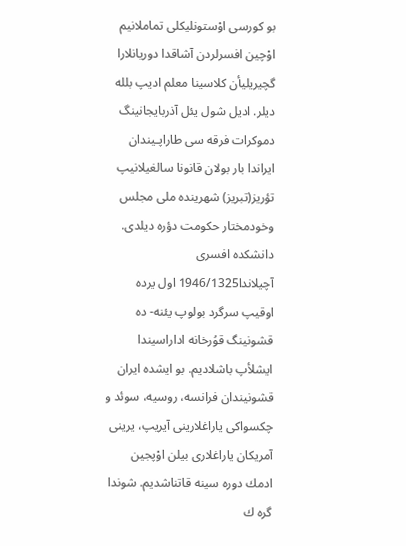بو كورسى اوْستونليكلى تماملانيم اوْچين افسرلردن آشاقدا دوريانلارا گچيريليأن كلاسينا معلم اديپ بلله ديلر. اديل شول يئل آذربايجانينگ دموكرات فرقه سى طاراپـيندان ايراندا بار بولان قانونا سالغيلانيپ تؤريز(تبريز) شهرينده ملى مجلس وخودمختار حكومت دؤره ديلدى. دانشكده افسرى آچيلاندا1946/1325 اول يرده اوقيپ سرگرد بولوپ يئنه- ده قشونينگ قوُرخانه اداراسيندا ايشلأپ باشلاديم. بو ايشده ايران قشونيندان فرانسه، روسيه، سوئد و چكسواكى ياراغلارينى آيريپ، يرينى آمريكان ياراغلارى بيلن اوْپجين ادمك دوره سينه قاتناشديم. شوندا گره ك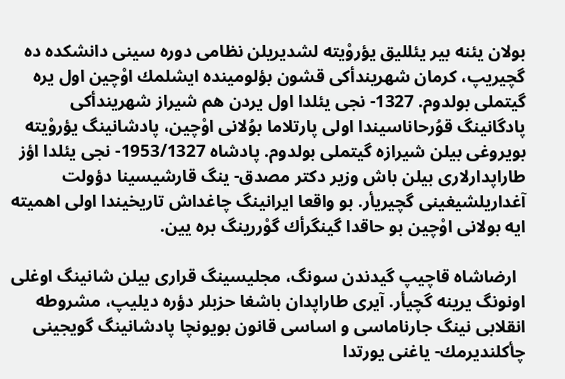بولان يئنه بير يئلليق يؤروْيته لشديريلن نظامى دوره سينى دانشكده ده گچيريپ، كرمان شهريندأكى قشون بؤلومينده ايشلمك اوْچين اول يره گيتملى بولدوم. 1327- نجى يئلدا اول يردن هم شيراز شهريندأكى پادگانينگ قوُرحاناسيندا اولى پارتلاما بوُلانى اوْچين، پادشانينگ يؤروْيته بويروغى بيلن شيرازه گيتملى بولدوم. پادشاه 1953/1327- نجى يئلدا اؤز طاراپدارلارى بيلن باش وزير دكتر مصدق- ينگ قارشيسينا دؤولت آغداريلشيغينى گچيريأر. بو واقعا ايرانينگ چاغداش تاريخيندا اولى اهميته ايه بولانى اوْچين بو حاقدا گينگرأك گوْررينگ بره يين.

  ارضاشاه قاچيپ گيدندن سونگ، مجليسينگ قرارى بيلن شانينگ اوغلى اونونگ يرينه گچيأر. آيرى طاراپدان باشغا حزبلر دؤره ديليپ، مشروطه انقلابى نينگ جارناماسى و اساسى قانون بويونچا پادشانينگ گويجينى چأكلنديرمك- ياغنى يورتدا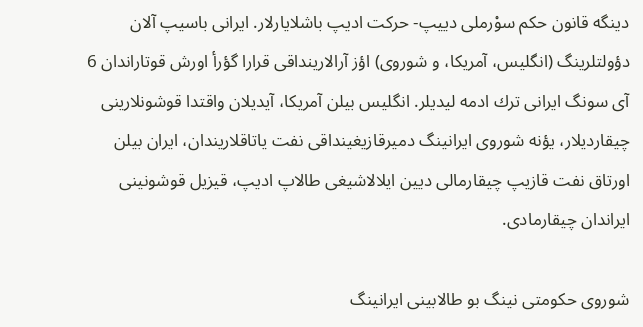دينگه قانون حكم سوْرملى دييپ- حركت اديپ باشلايارلار. ايرانى باسيپ آلان دؤولتلرينگ (انگليس، آمريكا، و شوروى) اؤز آرالارينداقى قرارا گؤرأ اورش قوتاراندان 6 آى سونگ ايرانى ترك ادمه ليديلر. انگليس بيلن آمريكا، آيديلان واقتدا قوشونلارينى چيقارديلار، يؤنه شوروى ايرانينگ دميرقازيغينداقى نفت ياتاقلاريندان، ايران بيلن اورتاق نفت قازيپ چيقارمالى ديين ايلالاشيغى طالاپ اديپ، قيزيل قوشونينى ايراندان چيقارمادى.

شوروى حكومتى نينگ بو طالابينى ايرانينگ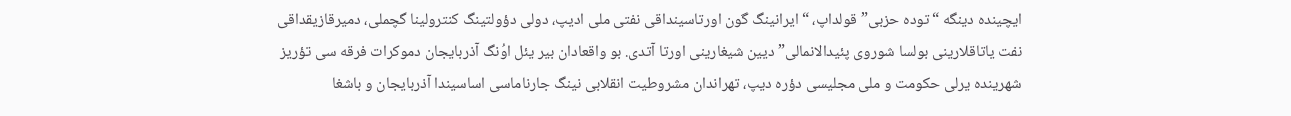ايچينده دينگه “توده حزبى” قولداپ، “ايرانينگ گون اورتاسينداقى نفتى ملى اديپ، دولى دؤولتينگ كنترولينا گچملى، دميرقازيقداقى نفت ياتاقلارينى بولسا شوروى پئيدالانمالى” ديين شيغارينى اورتا آتدى. بو واقعادان بير يئل اوُنگ آذربايجان دموكرات فرقه سى تؤريز شهرينده يرلى حكومت و ملى مجليسى دؤره ديپ، تهراندان مشروطيت انقلابى نينگ جارناماسى اساسيندا آذربايجان و باشغا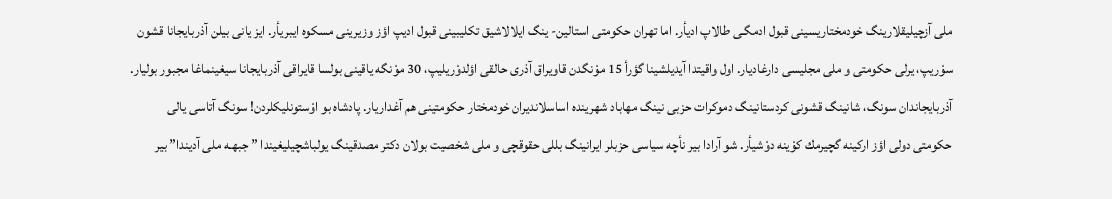ملى آزچيليقلارينگ خودمختاريسينى قبول ادمگـى طالاپ اديأر. اما تهران حكومتى استالين- ينگ ايلالاشيق تكليبينى قبول اديپ اؤز وزيرينى مسكوه ايبريأر. ايز يانى بيلن آذربايجانا قشون سوْريپ، يرلى حكومتى و ملى مجليسى دارغاديار. اول واقيتدا آيديلشينا گؤرأ 15 موْنگدن قاويراق آذرى حالقى اؤلدوْريليپ، 30 موْنگه ياقينى بولسا قايراقى آذربايجانا سيغينماغا مجبور بوليار. آذربايجاندان سونگ، شانينگ قشونى كردستانينگ دموكرات حزبى نينگ مهاباد شهرينده اساسلانديران خودمختار حكومتينى هم آغداريار. پادشاه بو اوْستونليكلردن! سونگ آتاسى يالى حكومتى دولى اؤز اركينه گچيرمك كوْينه دوْشيأر. شو آرادا بير نأچه سياسى حزبلر ايرانينگ بللى حقوقچى و ملى شخصيت بولان دكتر مصدقينگ يولباشچيليغيندا ” جبهـه ملى آديندا” بير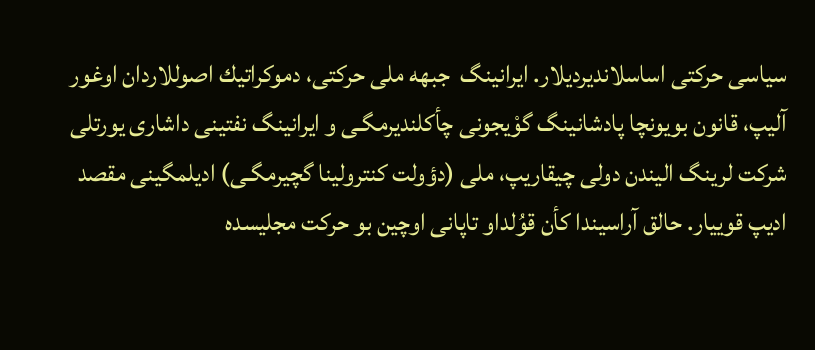سياسى حركتى اساسلانديرديلار. ايرانينگ  جبهه ملى حركتى، دموكراتيك اصوللاردان اوغور آليپ، قانون بويونچا پادشانينگ گوْيجونى چأكلنديرمگـى و ايرانينگ نفتينى داشارى يورتلى شركت لرينگ اليندن دولى چيقاريپ، ملى (دؤولت كنترولينا گچيرمگـى) اديلمگينى مقصد اديپ قوييار. حالق آراسيندا كأن قوُلداو تاپانى اوچين بو حركت مجليسده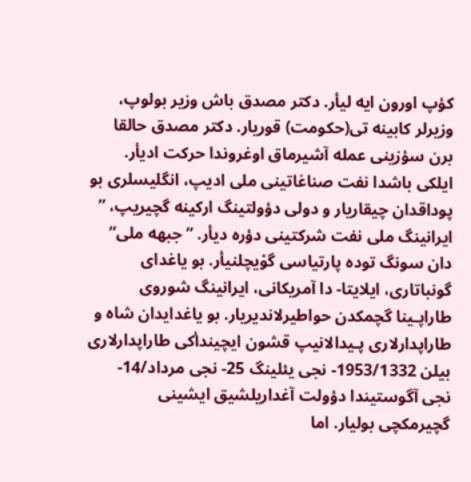كؤپ اورون ايه ليأر. دكتر مصدق باش وزير بولوپ، وزيرلر كابينه تى(حکومت) قوريار. دكتر مصدق حالقا برن سؤزينى عمله آشيرماق اوغروندا حركت اديأر. ايلكى باشدا نفت صناغاتينى ملى اديپ، انگليسلرى بو پوداقدان چيقاريار و دولى دؤولتينگ اركينه گچيريپ، ” ايرانينگ ملى نفت شركتينى دؤره ديأر. ” جبهه ملى” دان سونگ توده پارتياسى گوْيچلنيأر. بو ياغداى گونباتارى، ايلايتا- دا آمريكانى، ايرانينگ شوروى طاراپـينا گچمكدن حواطيرلانديريار. بو ياغدايدان شاه و طاراپدارلارى پـيدالانيپ قشون ايچيندأكى طاراپدارلارى بيلن 1953/1332- نجى يئلينگ 25- نجى مرداد/14- نجى آگوستيندا دؤولت آغداريلشيق ايشينى گچيرمكچى بوليار. اما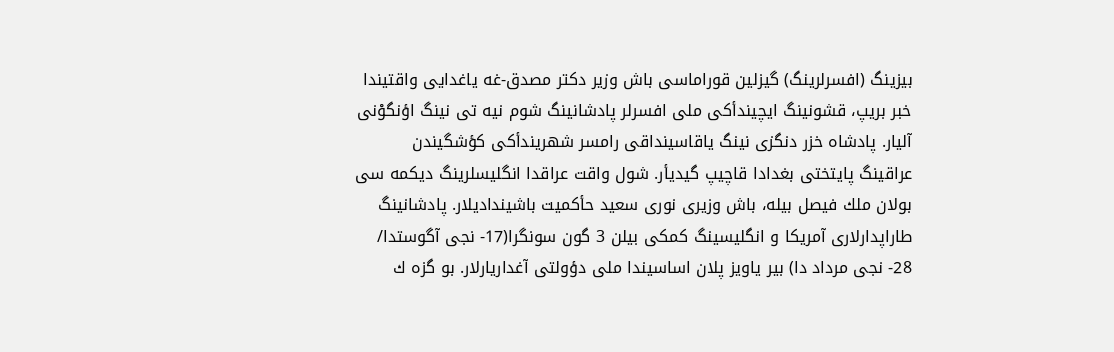بيزينگ (افسرلرينگ) گيزلين قوراماسى باش وزير دكتر مصدق-غه ياغدايى واقتيندا خبر بريپ، قشونينگ ايچيندأكى ملى افسرلر پادشانينگ شوم نيه تى نينگ اؤنگوْنى آليار. پادشاه خزر دنگزى نينگ ياقاسينداقى رامسر شهريندأكى كؤشگيندن عراقينگ پايتختى بغدادا قاچيپ گيديأر. شول واقت عراقدا انگليسلرينگ ديكمه سى بولان ملك فيصل بيله، باش وزيرى نورى سعيد حأكميت باشينداديلار. پادشانينگ طاراپدارلارى آمريكا و انگليسينگ كمكى بيلن 3 گون سونگرا(17- نجى آگوستدا/ 28- نجى مرداد دا) بير ياويز پلان اساسيندا ملى دؤولتى آغداريارلار. بو گزه ك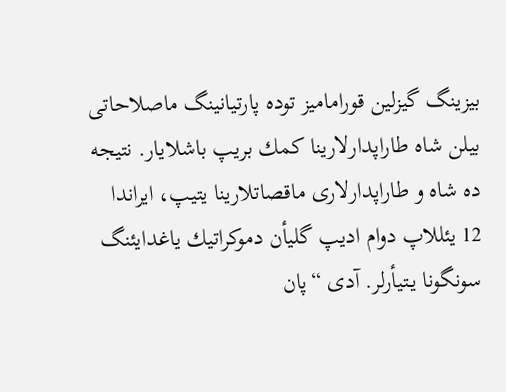بيزينگ گيزلين قوراماميز توده پارتيانينگ ماصلاحاتى بيلن شاه طاراپدارلارينا كمك بريپ باشلايار. نتيجه ده شاه و طاراپدارلارى ماقصاتلارينا يتيپ، ايراندا 12 يئللاپ دوام اديپ گليأن دموكراتيك ياغدايئنگ سونگونا يـتيأرلر. آدى “پان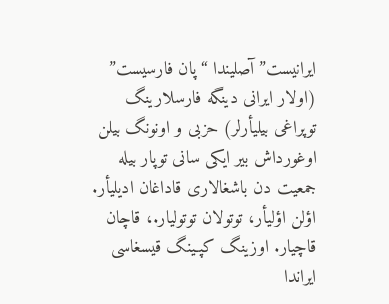ايرانيست” آصليندا “پان فارسيست” (اولار ايرانى دينگه فارسلارينگ توپراغى بيليأرلر) حزبى و اونونگ بيلن اوغورداش بير ايكى سانى توپار بيله جمعيت دن باشغالارى قاداغان اديليأر. اؤلن اؤليأر، توتولان توتوليار.، قاچان قاچيار. اوزينگ كپـينگ قيسغاسى ايراندا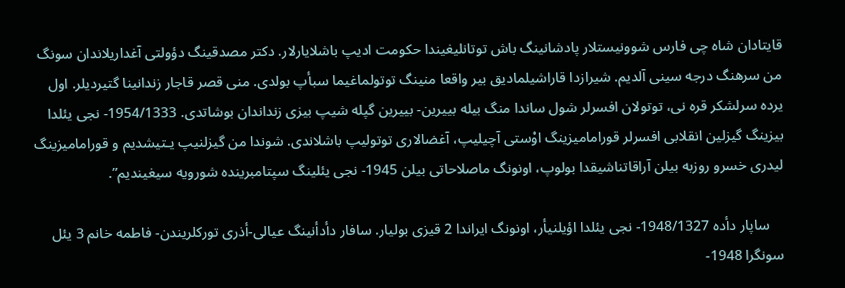قايتادان شاه چى فارس شوونيستلار پادشانينگ باش توتانليغيندا حكومت اديپ باشلايارلار. دكتر مصدقينگ دؤولتى آغداريلاندان سونگ من سرهنگ درجه سينى آلديم. شيرازدا قاراشيلماديق بير واقعا منينگ توتولماغيما سبأپ بولدى. منى قصر قاجار زندانينا گتيرديلر. اول يرده سرلشكر قره نى، توتولان افسرلر شول ساندا منگ بيله بييرين- بييرين گپله شيپ بيزى زنداندان بوشاتدى. 1954/1333- نجى يئلدا بيزينگ گيزلين انقلابى افسرلر قوراماميزينگ اوْستى آچيليپ، آغضالارى توتوليپ باشلاندى. شوندا من گيزلنيپ يـتيشديم و قوراماميزينگ ليدرى خسرو روزبه بيلن آراقاتناشيقدا بولوپ، اونونگ ماصلاحاتى بيلن 1945- نجى يئلينگ سپتامبرينده شورويه سيغينديم”.

    ساپار دأده 1948/1327- نجى يئلدا اؤيلنيأر، اونونگ ايراندا 2 قيزى بوليار. سافار دأدأنينگ عيالى-أذری تورکلریندن- فاطمه خانم 3 يئل سونگرا 1948-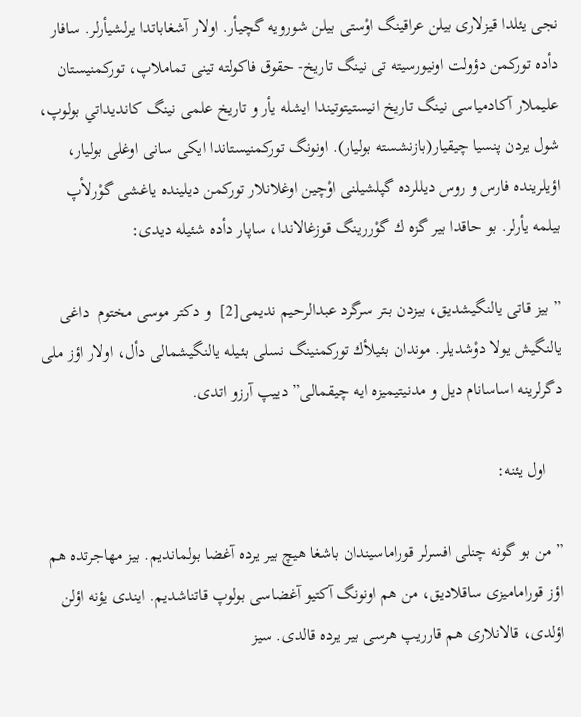نجى يئلدا قيزلارى بيلن عراقينگ اوْستی بیلن شورويه گچيأر. اولار آشغاباتدا يرلشيأرلر. سافار دأده توركمن دؤولت اونيورسيته تى نينگ تاريخ- حقوق فاكولته تينى تماملاپ، توركمنيستان عليملار آكادمياسى نينگ تاريخ انيستيتوتيندا ايشله يأر و تاريخ علمى نينگ كانديداتي بولوپ، شول يردن پنسيا چیقیار(بازنشسته بوليار). اونونگ توركمنيستاندا ايكى سانى اوغلى بوليار، اؤيلرينده فارس و روس ديللرده گپلشيلنى اوْچين اوغلانلار توركمن ديلينده ياغشى گوْرلأپ بيلمه يأرلر. بو حاقدا بير گزه ك گوْررينگ قوزغالاندا، ساپار دأده شئيله ديدى:

” بيز قاتى يالنگيشديق، بيزدن بـتر سرگرد عبدالرحيم نديمى[2]  و دكتر موسى مختوم  داغی يالنگيش يولا دوْشديلر. موندان بئـيلأك توركمنينگ نسلى بئـيله يالنگيشمالی دأل، اولار اؤز ملى دگرلرينه اساسانام ديل و مدنيتيمیزه ايه چيقمالى” دييپ آرزو اتدى.

    اول یئنه:

” من بو گونه چنلى افسرلر قوراماسيندان باشغا هيچ بير يرده آغضا بولمانديم. بيز مهاجرتده هم اؤز قوراماميزى ساقلاديق، من هم اونونگ آكتيو آغضاسى بولوپ قاتناشديم. ايندى يؤنه اؤلن اؤلدى، قالانلارى هم قارريپ هرسى بير يرده قالدى. سيز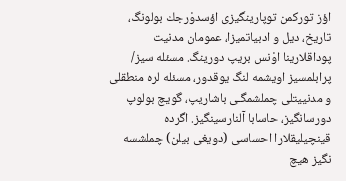اؤز توركمن توپارینگیزی اؤسدوْرجك بولونگ، تاريخ، ديل و ادبياتميزا، عمومان مدنيت پوداقلارينا اوْنس بريپ دورينگ. مسئله سيز/ پرابلمسيز اویشمه لنگ يوقدور، مسئله لره منطقلى و مدنييتلى چملشمگـى باشاريپ، گويچ بولوپ دورسانگيز، حاسابا آلنارسينگيز. اگرده قینچیلیقلارا احساسى (دويغى بيلن) چملشسه نگيز هيچ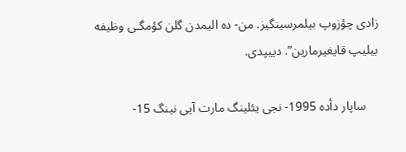زادى چؤزوپ بیلمرسینگیز. من- ده اليمدن گلن كؤمگـى وظيفه بيليپ قايغيرمارين”. دییپدی.

    ساپار دأده 1995- نجى يئلينگ مارت آيى نينگ 15-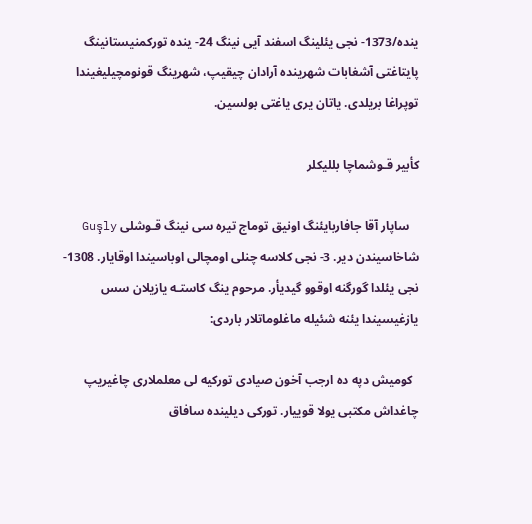ينده/1373- نجى يئلينگ اسفند آيى نينگ 24- ينده توركمنيستانينگ پايتاغتى آشغابات شهرينده آرادان چيقيپ، شهرينگ قونومچيليغيندا توپراغا بريلدى. ياتان يرى ياغتى بولسين.

كأبير قـوشماچا بلليكلر

   ساپار آقا جافاربايئنگ اونيق توماج تيره سى نينگ قـوشلى Guşly شاخاسيندن دير. 3- نجى كلاسه چنلى اومچالى اوباسيندا اوقايار. 1308- نجى يئلدا گورگنه اوقوو گيديأر. مرحوم ینگ کاستـه یازیلان سس یازغیسیندا یئنه شئیله ماغلوماتلار باردی:

  كوميش دپه ده ارجب آخون صيادى توركيه لى معلملارى چاغيريپ چاغداش مكتبی يولا قوييار. توركى ديلينده سافاق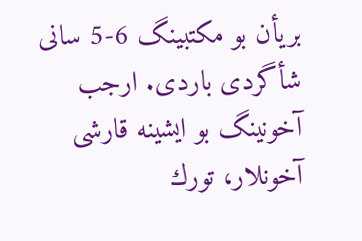بريأن بو مكتبينگ 6-5 سانى شأگردى باردى. ارجب آخونينگ بو ايشينه قارشى آخونلار، تورك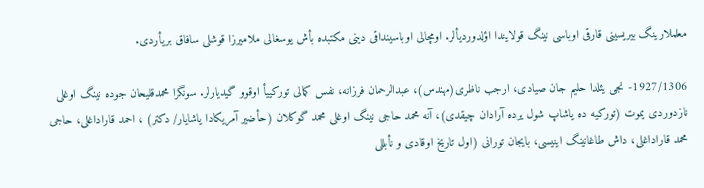معلملارينگ بيريسينى قارقى اوباسى نينگ قولايندا اؤلدورديألر. اومچالى اوباسينداقى دينى مكتبده بأش يوسغالى ملاميرزا قوشلى سافاق بريأردى.

1927/1306- نجى يئلدا حليم جان صيادى، ارجب ناظرى(مهندس)، عبدالرحمان فرزانه، نفس كمالى توركييأ اوقوو گيديارلر. سونگرا محمدقليحان جوده نينگ اوغلى نازدوردى يموت (توركيه ده ياشاپ شول يرده آرادان چيقدى)، آنه محمد حاجى نينگ اوغلی محمد گوكلان (حأضير آمريكادا ياشايار/ دكتر) ، احمد قاراداغلى، حاجى محمد قاراداغلى، داش طاغانينگ اينيسى، بايجان تورانى (اول تاريخ اوقادى و نأبللى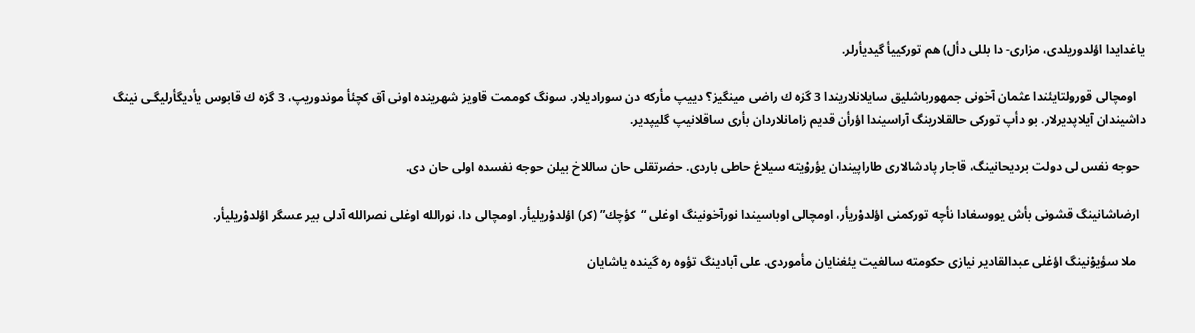ياغدايدا اؤلدوريلدى، مزارى- دا بللى دأل) هم توركييأ گيديأرلر.

   اومچالى قورولتايئندا عثمان آخونى جمهورباشليق سايلانلاريندا 3 گزه ك راضى مينگيز؟ دييپ مأركه دن سوراديلار. سونگ كوممت قاويز شهرينده اونى آق كچئأ موندوريپ، 3 گزه ك قابوس يأديگأرليگـى نينگ داشيندان آيلاپديرلار. بو دأپ توركى حالقلارينگ آراسيندا اؤرأن قديم زامانلاردان بأرى ساقلانيپ گليپدير.

  حوجه نفس لى دولت برديحانينگ، قاجار پادشالارى طاراپيندان يؤروْيته سيلاغ حاطى باردى. حضرتقلى حان ساللاخ بيلن حوجه نفسده اولى حان دی.

  ارضاشانينگ قشونى بأش يووسغادا نأچه توركمنى اؤلدوْريأر، اومچالى اوباسيندا نورآخونينگ اوغلى “كؤچك” (كر) اؤلدوْريليأر. اومچالى دا، نورالله اوغلى نصرالله آدلى بير عسگر اؤلدوْريليأر.

   ملا سؤيوْنينگ اؤغلى عبدالقادير نيازى حكومته سالغيت يئغنايان مأموردى. على آبادينگ تؤوه ره گينده ياشايان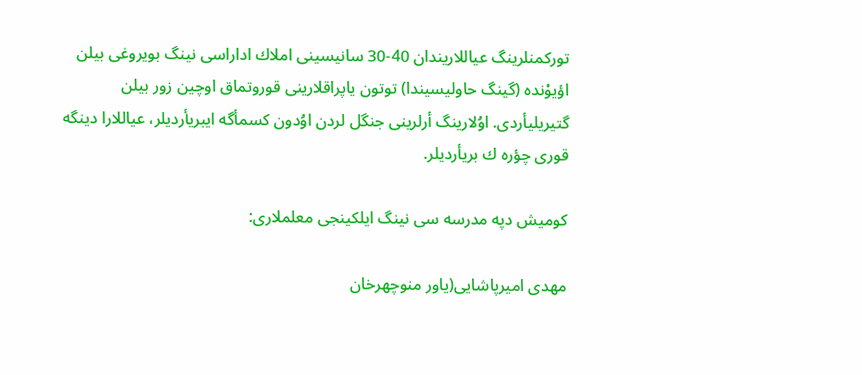توركمنلرينگ عياللاريندان 40-30 سانيسينى املاك اداراسى نينگ بويروغى بيلن اؤيوْنده (گينگ حاوليسيندا) توتون ياپراقلارينى قوروتماق اوچين زور بيلن گتيريليأردى. اوُلارينگ أرلرينى جنگل لردن اوُدون كسمأگه ايبريأرديلر، عياللارا دينگه قورى چؤره ك بريأرديلر.

كوميش دپه مدرسه سى نينگ ايلكينجى معلملارى:

مهدى اميرپاشايى(ياور منوچهرخان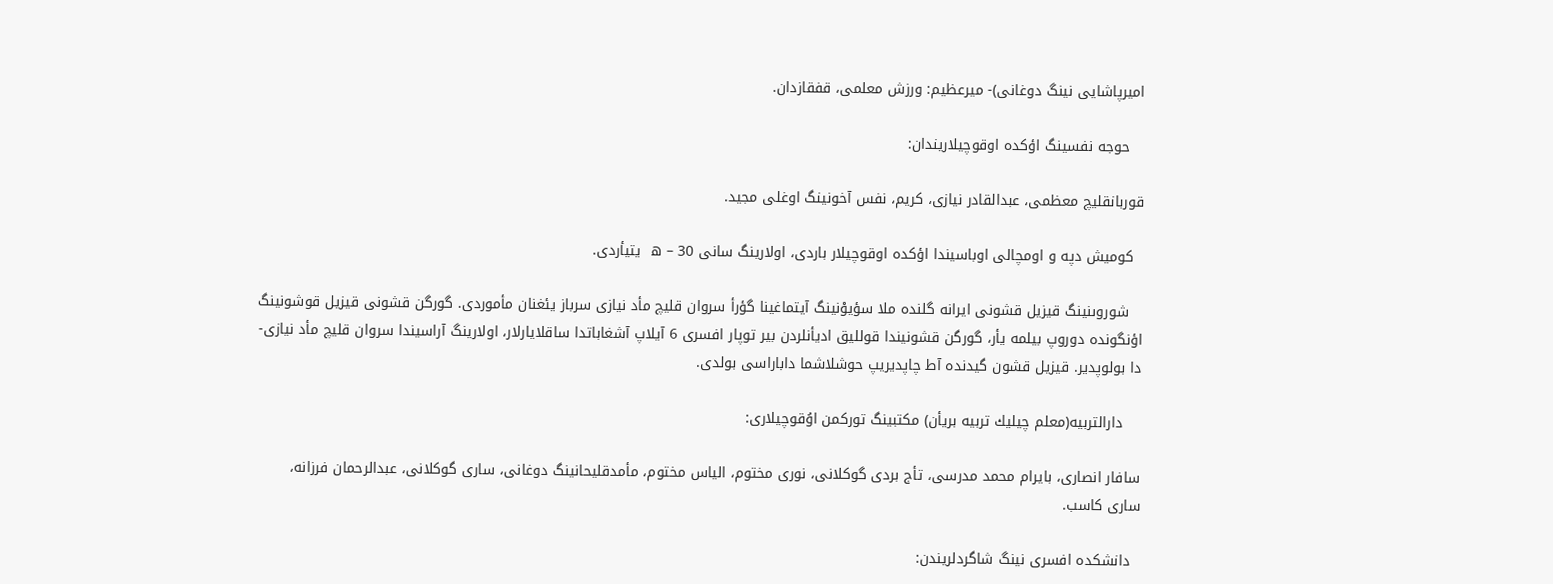اميرپاشايى نينگ دوغانى)- ميرعظيم: ورزش معلمى، قفقازدان.

   حوجه نفسينگ اؤكده اوقوچيلاريندان:

قوربانقليچ معظمى، عبدالقادر نيازى، كريم، نفس آخونينگ اوغلى مجيد.

  كوميش دپه و اومچالى اوباسيندا اؤكده اوقوچيلار باردى، اولارينگ سانى 30 – ه  يتيأردى.

   شوروىنينگ قيزيل قشونى ايرانه گلنده ملا سؤيوْنينگ آيتماغينا گؤرأ سروان قليچ مأد نيازى سرباز يئغنان مأموردى. گورگن قشونى قيزيل قوشونينگ اؤنگونده دوروپ بيلمه يأر، گورگن قشونيندا قولليق اديأنلردن بير توپار افسرى 6 آيلاپ آشغاباتدا ساقلايارلار، اولارينگ آراسيندا سروان قليچ مأد نيازى- دا بولوپدير. قيزيل قشون گيدنده آط چاپديريپ حوشلاشما داباراسى بولدى.

    دارالتربيه(معلم چيليك تربيه بريأن) مكتبينگ توركمن اوُقوچيلارى:

سافار انصارى، بايرام محمد مدرسى، تأج بردى گوكلانى، نورى مختوم، الياس مختوم، مأمدقليحانينگ دوغانى، سارى گوكلانى، عبدالرحمان فرزانه، سارى كاسب.

  دانشكده افسرى نينگ شاگردلريندن: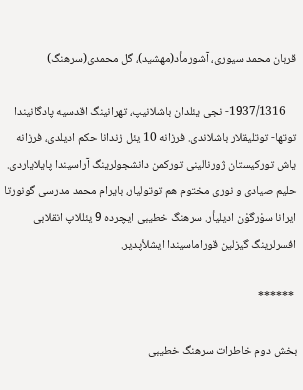قربان محمد سيورى، آشورمأد(مهشيد)، گل محمدى(سرهنگ)

    1937/1316- نجى يئلدان باشلانيپ، تهرانينگ اقدسيه پادگانيندا توتها- توتليقلار باشلاندى. فرزانه 10 يئل زندانا حكم اديلدى، فرزانه ياش توركيستان ژورنالينى توركمن دانشجولرينگ آراسيندا پايلاياردى. حليم صيادى و نورى مختوم هم توتوليار، بايرام محمد مدرسى گونورتا ايرانا سوْرگوْن اديليأر. سرهنگ خطيبى ايچرده 9 يئللاپ انقلابى افسرلرينگ گيزلين قوراماسيندا ايشلأپدير.

 ******

بخش دوم خاطرات سرهنگ خطیبی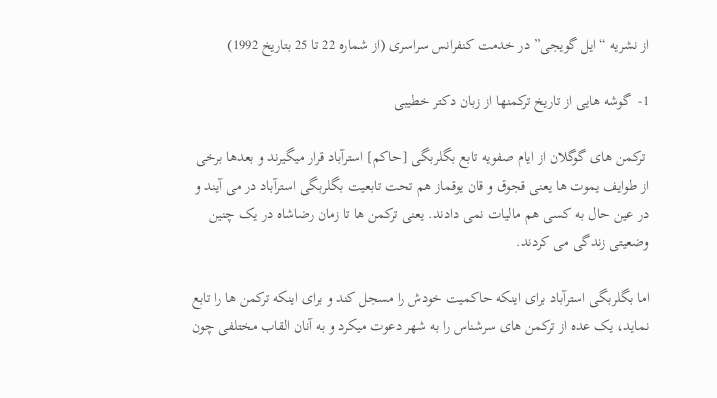از نشریه “ایل گویجی” در خدمت کنفرانس سراسری (از شماره 22 تا 25 بتاریخ 1992)

1-  گوشه هایی از تاریخ ترکمنها از زبان دکتر خطیبی

 ترکمن های گوگلان از ایام صفويه تابع بگلربگی [حاکم] استرآباد قرار میگیرند و بعدها برخی از طوایف یموت ها یعنی قجوق و قان یوقماز هم تحت تابعیت بگلربگی استرآباد در می آیند و در عین حال به کسی هم مالیات نمی دادند. یعنی ترکمن ها تا زمان رضاشاه در یک چنین وضعیتی زندگی می کردند.

اما بگلربگی استرآباد برای اینکه حاکمیت خودش را مسجل کند و برای اینکه ترکمن ها را تابع نماید، یک عده از ترکمن های سرشناس را به شهر دعوت میکرد و به آنان القاب مختلفی چون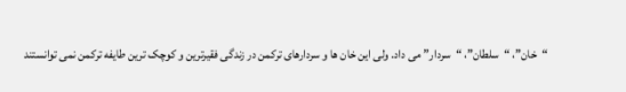“خان”، “سلطان”، “سردار” می داد. ولی این خان ها و سردارهای ترکمن در زندگی فقیرترین و کوچک ترین طایفه ترکمن نمی توانستند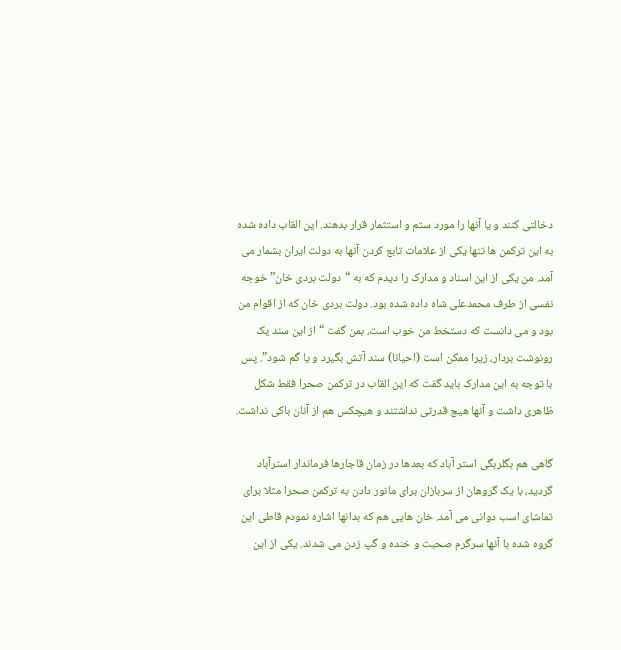دخالتی کنند و یا آنها را مورد ستم و استثمار قرار بدهند. این القاب داده شده به این ترکمن ها تنها يکی از علامات تابع کردن آنها به دولت ایران بشمار می آمد. من یکی از این اسناد و مدارک را دیدم که به “دولت بردی خان” خوجه نفسی از طرف محمدعلی شاه داده شده بود. دولت بردی خان که از اقوام من بود و می دانست که دستخط من خوب است، بمن گفت “از این سند یک رونوشت بردار، زیرا ممكن است (احيانا) سند آتش بگیرد و یا گم شود”. پس با توجه به این مدارک باید گفت که این القاب در ترکمن صحرا فقط شکل ظاهری داشت و آنها هیچ قدرتی نداشتند و هیچکس هم از آنان باکی نداشت.

گاهی هم بگلربگی استر آباد که بعدها در زمان قاجارها فرماندار استرآباد گردید، با یک گروهان از سربازان برای مانور دادن به ترکمن صحرا مثلا برای تماشای اسب دوانی می آمد. خان هایی هم که بدانها اشاره نمودم قاطی این گروه شده با آنها سرگرم صحبت و خنده و گپ زدن می شدند. یکی از این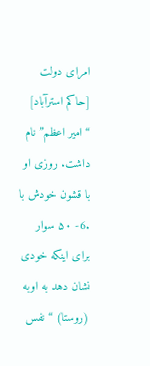امرای دولت [حاکم استرآباد] “امير اعظم” نام داشت. روزی او با قشون خودش با .6- ۵۰ سوار برای اینکه خودی نشان دهد به اوبه (روستا) “نفس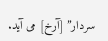سردار” [آرخ] می آید.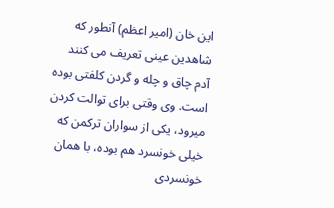این خان (امیر اعظم) آنطور که شاهدین عینی تعریف می کنند آدم چاق و چله و گردن کلفتی بوده است. وی وقتی برای توالت کردن میرود، یکی از سواران ترکمن که خیلی خونسرد هم بوده، با همان خونسردی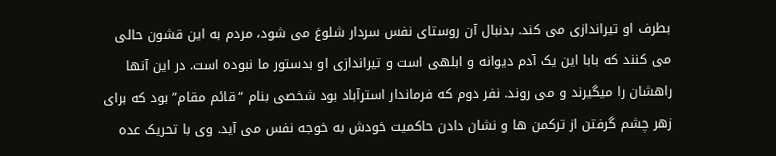بطرف او تیراندازی می کند. بدنبال آن روستای نفس سردار شلوغ می شود، مردم به این قشون حالی می کنند که بابا این یک آدم دیوانه و ابلهی است و تیراندازی او بدستور ما نبوده است. در این آنها راهشان را میگیرند و می روند. نفر دوم که فرماندار استرآباد بود شخصی بنام “قائم مقام” بود که برای زهر چشم گرفتن از ترکمن ها و نشان دادن حاکمیت خودش به خوجه نفس می آید. وی با تحریک عده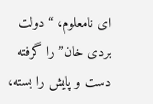ای نامعلوم، “دولت بردی خان” را گرفته دست و پایش را بسته،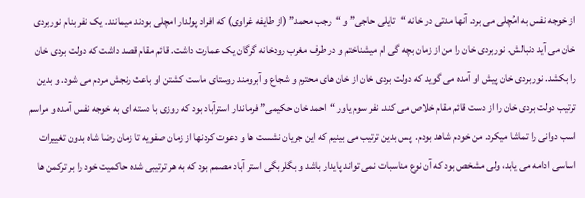از خوجه نفس به امُچلی می برد. آنها مدتی در خانه “تایلی حاجی” و “رجب محمد” (از طایفه غراوی) که افراد پولدار امچلی بودند میمانند. یک نفر بنام نوربردی خان می آید دنبالش. نوربردی خان را من از زمان بچه گی ام میشناختم و در طرف مغرب رودخانه گرگان یک عمارت داشت. قائم مقام قصد داشت که دولت بردی خان را بکشد. نوربردی خان پیش او آمده می گوید که دولت بردی خان از خان های محترم و شجاع و آبرومند روستای ماست کشتن او باعث رنجش مردم می شود. و بدین ترتیب دولت بردی خان را از دست قائم مقام خلاص می کند. نفر سوم یاور “احمد خان حکیمی” فرماندار استرآباد بود که روزی با دسته ای به خوجه نفس آمده و مراسم اسب دوانی را تماشا میکرد. من خودم شاهد بودم.  پس بدین ترتیب می بینیم که این جریان نشست ها و دعوت کردنها از زمان صفویه تا زمان رضا شاه بدون تغییرات اساسی ادامه می یابد، ولی مشخص بود که آن نوع مناسبات نمی تواند پایدار باشد و بگلربگی استر آباد مصمم بود که به هر ترتیبی شده حاکمیت خود را بر ترکمن ها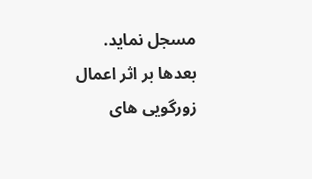مسجل نماید. بعدها بر اثر اعمال زورگویی های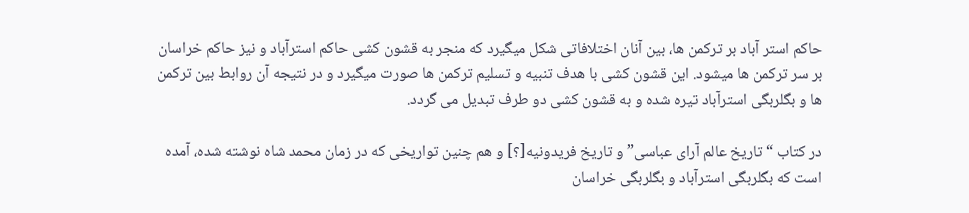حاکم استر آباد بر ترکمن ها، بین آنان اختلافاتی شکل میگیرد که منجر به قشون کشی حاکم استرآباد و نیز حاکم خراسان بر سر ترکمن ها میشود. این قشون کشی با هدف تنبيه و تسليم تركمن ها صورت میگیرد و در نتيجه آن روابط بین ترکمن ها و بگلربگی استرآباد تیره شده و به قشون کشی دو طرف تبدیل می گردد.

در کتاب “تاریخ عالم آرای عباسی” و تاریخ فریدونیه[؟] و هم چنین تواریخی که در زمان محمد شاه نوشته شده، آمده است که بگلربگی استرآباد و بگلربگی خراسان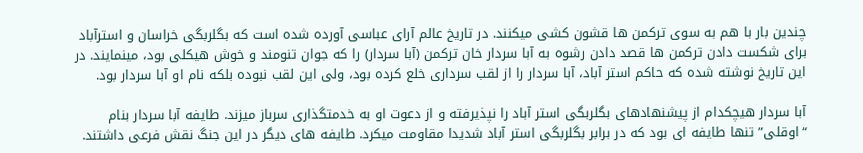چندین بار با هم به سوی ترکمن ها قشون كشی میکنند. در تاریخ عالم آرای عباسی آورده شده است که بگلربگی خراسان و استرآباد برای شکست دادن ترکمن ها قصد دادن رشوه به آبا سردار خان ترکمن (آبا سردار) را که جوان تنومند و خوش هیکلی بود، مینمایند. در این تاریخ نوشته شده که حاکم استر آباد، آبا سردار را از لقب سرداری خلع کرده بود، ولی این لقب نبوده بلكه نام او آبا سردار بود.

آبا سردار هیچکدام از پیشنهادهای بگلربگی استر آباد را نپذیرفته و از دعوت او به خدمتگذاری سرباز میزند. طايفه آبا سردار بنام “اوقلی” تنها طایفه ای بود که در برابر بگلربگی استر آباد شدیدا مقاومت میکرد. طایفه های دیگر در این جنگ نقش فرعی داشتند.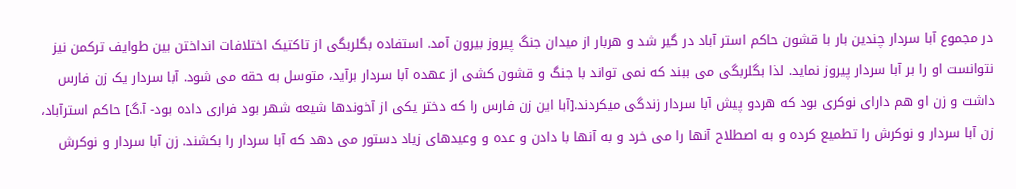در مجموع آبا سردار چندین بار با قشون حاکم استر آباد در گیر شد و هربار از میدان جنگ پیروز بیرون آمد. استفاده بگلربگی از تاکتیک اختلافات انداختن بين طوایف ترکمن نیز نتوانست او را بر آبا سردار پیروز نماید. لذا بگلربگی می ببند که نمی تواند با جنگ و قشون کشی از عهده آبا سردار برآید، متوسل به حقه می شود. آبا سردار یک زن فارس داشت و زن او هم دارای نوکری بود که هردو پیش آبا سردار زندگی میکردند.[آبا این زن فارس را که دختر یکی از آخوندها شیعه شهر بود فراری داده بود- آ.گ] حاکم استرآباد، زن آبا سردار و نوکرش را تطمیع کرده و به اصطلاح آنها را می خرد و به آنها با دادن و عده و وعیدهای زیاد دستور می دهد که آبا سردار را بکشند. زن آبا سردار و نوکرش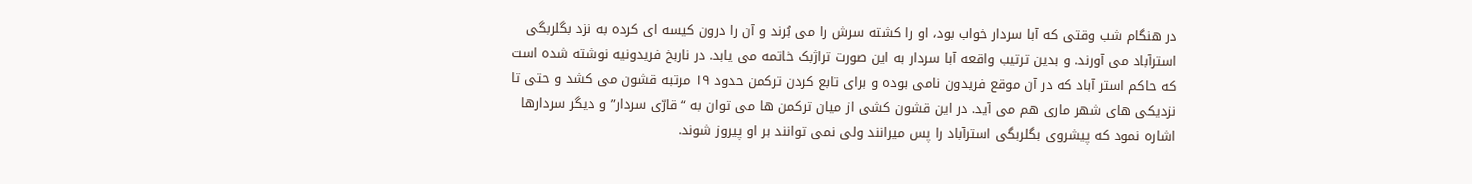در هنگام شب وقتی که آبا سردار خواب بود، او را کشته سرش را می بُرند و آن را درون کیسه ای کرده به نزد بگلربگی استرآباد می آورند. و بدين ترتیب واقعه آبا سردار به این صورت تراژبک خاتمه می یابد. در ناربخ فریدونیه نوشته شده است که حاکم استر آباد که در آن موقع فریدون نامی بوده و برای تابع کردن ترکمن حدود ۱۹ مرتبه قشون می کشد و حتی تا نزدیکی های شهر ماری هم می آید. در این قشون کشی از میان ترکمن ها می توان به “قارّی سردار” و دیگر سردارها اشاره نمود که پیشروی بگلربگی استرآباد را پس میرانند ولی نمی توانند بر او پیروز شوند.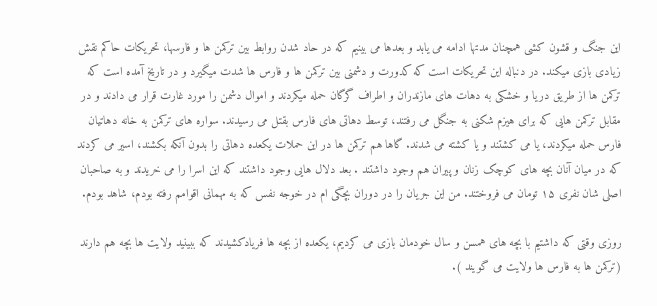این جنگ و قشون کشی همچنان مدتها ادامه می یابد و بعدها می بینیم که در حاد شدن روابط بین ترکمن ها و فارسها، تحریکات حاکم نقش زیادی بازی میکند. در دنباله این تحریکات است که کدورت و دشمنی بین ترکمن ها و فارس ها شدت میگیرد و در تاریخ آمده است که ترکمن ها از طریق دریا و خشکی به دهات های مازندران و اطراف گرگان حمله میکردند و اموال دشمن را مورد غارت قرار می دادند و در مقابل ترکمن هایی که برای هیزم شکنی به جنگل می رفتند، توسط دهاتی های فارس بقتل می رسیدند. سواره های ترکمن به خانه دهاتیان فارس حمله میکردند، یا می کشتند و یا کشته می شدند. گاها هم ترکمن ها در این حملات یكعده دهاتی را بدون آنکه بکشند، اسیر می کردند که در میان آنان بچه های کوچک زنان و پیران هم وجود داشتند . بعد دلال هایی وجود داشتند که این اسرا را می خریدند و به صاحبان اصلی شان نفری ۱۵ تومان می فروختند. من این جریان را در دوران بچگی ام در خوجه نفس که به مهمانی اقوامم رفته بودم، شاهد بودم.

روزی وقتی که داشتیم با بچه های همسن و سال خودمان بازی می کردیم، یکعده از بچه ها فریادکشيدند که ببینید ولایت ها بچه هم دارند (ترکمن ها به فارس ها ولایت می گویند ).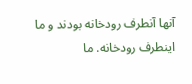آنها آنطرف رودخانه بودند و ما اینطرف رودخانه. ما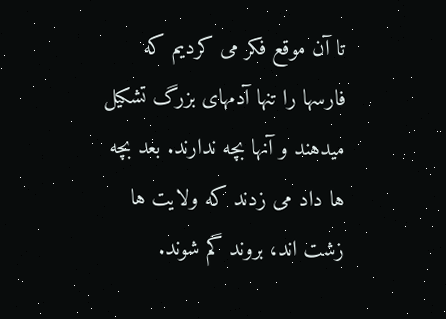تا آن موقع فکر می کردیم که فارسها را تنها آدمهای بزرگ تشکیل میدهند و آنها بچه ندارند. بعد بچه ها داد می زدند که ولایت ها زشت اند، بروند گم شوند.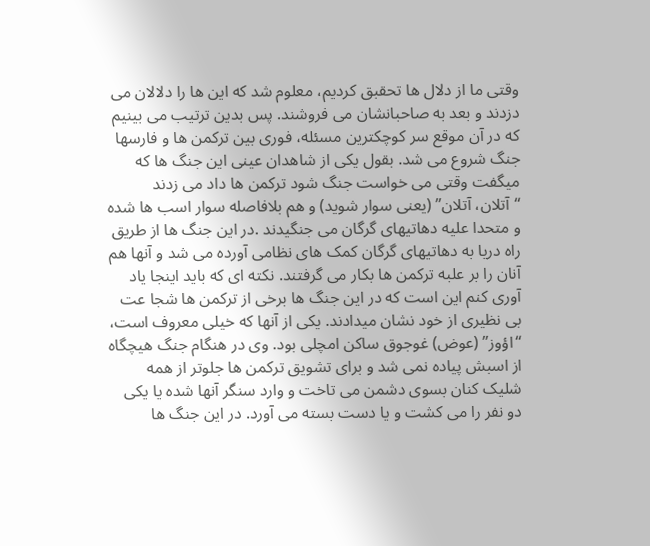وقتی ما از دلال ها تحقبق کردیم، معلوم شد که این ها را دلالان می دزدند و بعد به صاحبانشان می فروشند. پس بدین ترتیب می بینیم که در آن موقع سر کوچکترین مسئله، فوری بین ترکمن ها و فارسها جنگ شروع می شد. بقول یکی از شاهدان عینی این جنگ ها که میگفت وقتی می خواست جنگ شود ترکمن ها داد می زدند “آتلان، آتلان” (یعنی سوار شوید) و هم بلافاصله سوار اسب ها شده و متحدا علیه دهاتیهای گرگان می جنگیدند .در این جنگ ها از طریق راه دریا به دهاتیهای گرگان کمک های نظامی آورده می شد و آنها هم آنان را بر علبه ترکمن ها بکار می گرفتند. نکته ای که باید اینجا یاد آوری کنم این است که در این جنگ ها برخی از ترکمن ها شجا عت بی نظیری از خود نشان میدادند. یکی از آنها که خیلی معروف است، “اؤوز” (عوض) غوجوق ساكن امچلی بود. وی در هنگام جنگ هیچگاه از اسبش پیاده نمی شد و برای تشویق ترکمن ها جلوتر از همه شلیک کنان بسوی دشمن می تاخت و وارد سنگر آنها شده یا یکی دو نفر را می کشت و یا دست بسته می آورد. در این جنگ ها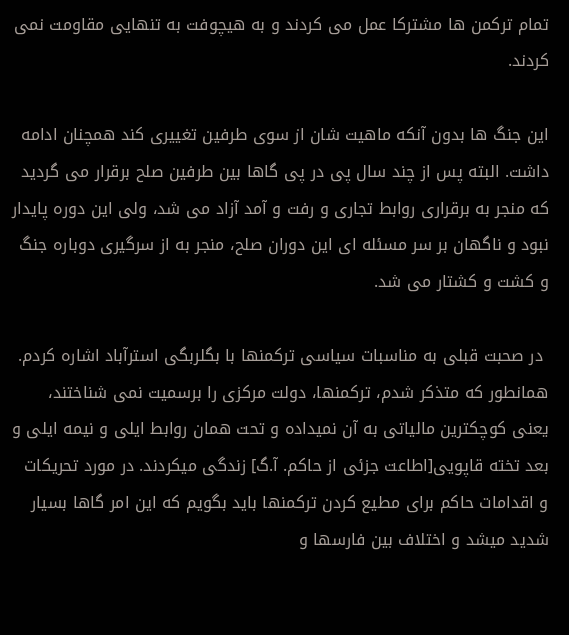تمام ترکمن ها مشتركا عمل می کردند و به هیچوفت به تنهایی مقاومت نمی کردند.

این جنگ ها بدون آنکه ماهیت شان از سوی طرفین تغییری کند همچنان ادامه داشت. البته پس از چند سال پی در پی گاها بین طرفین صلح برقرار می گردید که منجر به برقراری روابط تجاری و رفت و آمد آزاد می شد، ولی این دوره پایدار نبود و ناگهان بر سر مسئله ای این دوران صلح، منجر به از سرگیری دوباره جنگ و کشت و کشتار می شد.

 در صحبت قبلی به مناسبات سیاسی ترکمنها با بگلربگی استرآباد اشاره کردم. همانطور که متذكر شدم، تركمنها، دولت مرکزی را برسمیت نمی شناختند، یعنی کوچکترین مالیاتی به آن نمیداده و تحت همان روابط ایلی و نیمه ایلی و بعد تخته قاپویی[اطاعت جزئی از حاکم. آ.گ] زندگی میکردند. در مورد تحریکات و اقدامات حاکم برای مطيع کردن ترکمنها باید بگویم که این امر گاها بسیار شدید میشد و اختلاف بین فارسها و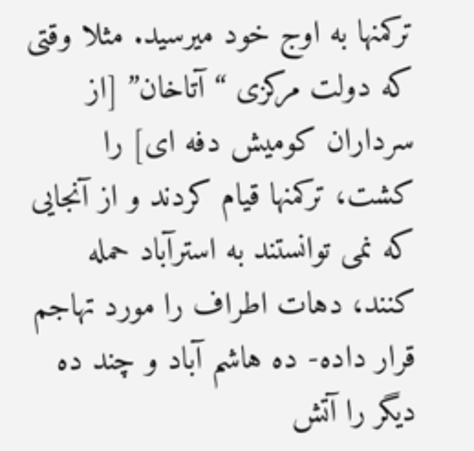ترکمنها به اوج خود میرسید. مثلا وقتی که دولت مرکزی “آتاخان” [از سرداران کومیش دفه ای] را کشت، ترکمنها قیام کردند و از آنجایی که نمی توانستند به استرآباد حمله کنند، دهات اطراف را مورد تهاجم قرار داده- ده هاشم آباد و چند ده دیگر را آتش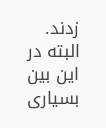زدند. البته در این بین بسیاری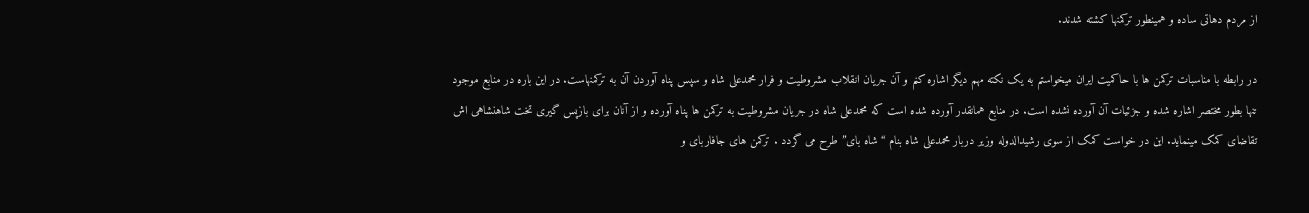از مردم دهاتی ساده و همینطور ترکمنها كشته شدند.

در رابطه با مناسبات ترکمن ها با حاکمیت ایران میخواستم به یک نکته مهم دیگر اشاره کنم و آن جریان انقلاب مشروطیت و فرار محمدعلی شاه و سپس پناه آوردن آن به تركمنهاست. در این باره در منابع موجود تنها بطور مختصر اشاره شده و جزئیات آن آورده نشده است. در منابع همانقدر آورده شده است که محمدعلی شاه در جريان مشروطیت به ترکمن ها پناه آورده و از آنان برای بازپس گیری تخت شاهنشاهی اش تقاضای کمک مینماید. این در خواست کمک از سوی رشیدالدوله وزیر دربار محمدعلی شاه بنام “شاه بای” طرح می گردد . ترکمن های جافاربای و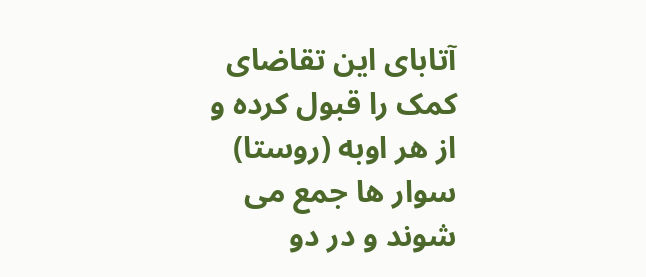آتابای این تقاضای کمک را قبول کرده و از هر اوبه (روستا) سوار ها جمع می شوند و در دو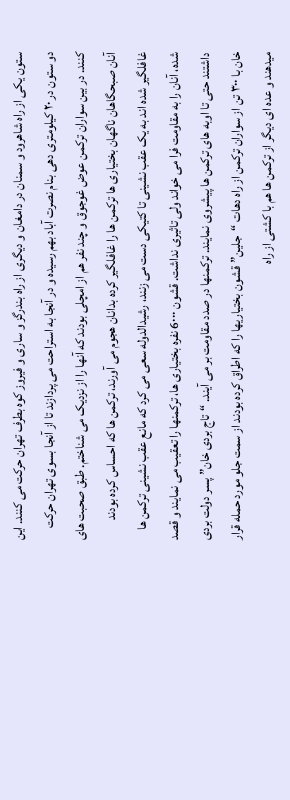ستون یکی از راه شاهرود و سمنان در دامغان و دیگری از راه بندرگز و ساری و فیروز کوه بطرف تهران حرکت می کنند. این دو ستون در ۲۰ کیلومتری دهی بنام نصرت آباد بهم رسیده و در آنجا به استراحت می پردازند تا از آنجا بسوی تهران حرکت کنند. در بین سواران ترکمن عوض غوجوق و چند نفر هم از امچلی بودند که آنها را از نزدیک می شناختم. طبق صحبت های آنان صبحگاهان ناگهان بختياری ها ترکمن ها را غافلگیر کرده بدانان هجوم می آورند، ترکمن ها که احساس کرده بودند غافلگير شده اند به یک عقب نشینی تا کتیکی دست می زنند، رشیدالدوله سعی می کرد که مانع عقب نشینی ترکمن ها شده، آنان را به مقاومت فرا می خواند ولی تاثیری نداشت. قشون 6۰۰۰ نفره بختياری ها، ترکمنها را تعقیب می نمایند و قصد داشتند حتی تا اوبه های ترکمن ها پیشروی نمایند. تركمنها در صدد مقاومت بر می آیند. “تاج بردی خان” پسر دولت بردی خان با ۳۰۰ تن از سواران ترکمن از راه دهات “جلین” قشون بختياريها را که اطراق کرده بودند از سمت جلو مورد حمله قرار میدهند و عده ای دیگر از ترکمن ها هم با کشتی از راه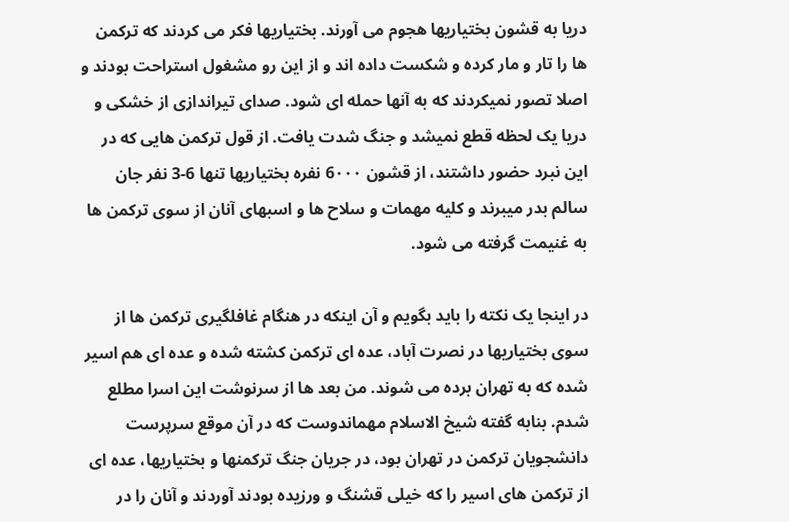دریا به قشون بختیاریها هجوم می آورند. بختياريها فكر می کردند که ترکمن ها را تار و مار کرده و شکست داده اند و از این رو مشغول استراحت بودند و اصلا تصور نمیکردند که به آنها حمله ای شود. صدای تیراندازی از خشکی و دریا یک لحظه قطع نمیشد و جنگ شدت یافت. از قول ترکمن هایی که در این نبرد حضور داشتند، از قشون 6۰۰۰ نفره بختیاریها تنها 6-3 نفر جان سالم بدر میبرند و كليه مهمات و سلاح ها و اسبهای آنان از سوی ترکمن ها به غنیمت گرفته می شود.

در اینجا یک نکته را باید بگویم و آن اینکه در هنگام غافلگیری ترکمن ها از سوی بختیاریها در نصرت آباد، عده ای ترکمن کشته شده و عده ای هم اسیر شده که به تهران برده می شوند. من بعد ها از سرنوشت این اسرا مطلع شدم. بنابه گفته شیخ الاسلام مهماندوست که در آن موقع سرپرست دانشجویان ترکمن در تهران بود، در جریان جنگ ترکمنها و بختیاریها، عده ای از ترکمن های اسیر را که خیلی قشنگ و ورزیده بودند آوردند و آنان را در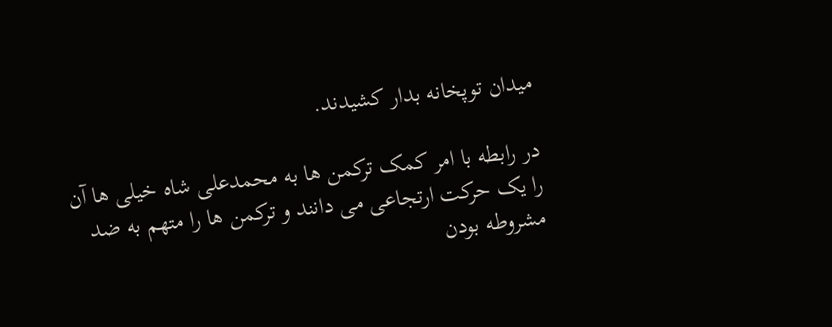میدان توپخانه بدار کشيدند.

در رابطه با امر کمک ترکمن ها به محمدعلی شاه خیلی ها آن را یک حرکت ارتجاعی می دانند و ترکمن ها را متهم به ضد مشروطه بودن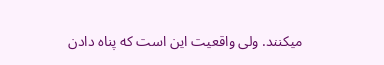میکنند. ولی واقعیت این است که پناه دادن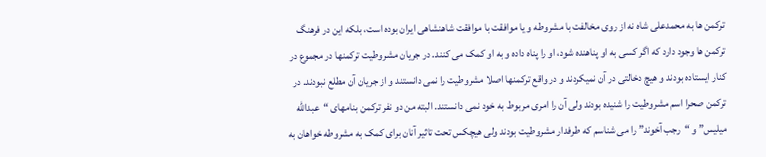ترکمن ها به محمدعلی شاه نه از روی مخالفت با مشروطه و یا موافقت با موافقت شاهنشاهی ایران بوده است، بلكه اين در فرهنگ ترکمن ها وجود دارد که اگر کسی به او پناهنده شود، او را پناه داده و به او کمک می کنند. در جریان مشروطیت ترکمنها در مجموع در کنار ایستاده بودند و هیچ دخالتی در آن نمیکردند و در واقع ترکمنها اصلا مشروطیت را نمی دانستند و از جریان آن مطلع نبودند. در ترکمن صحرا اسم مشروطیت را شنیده بودند ولی آن را امری مربوط به خود نمی دانستند. البته من دو نفر ترکمن بنامهای “عبدالله میلیس” و “رجب آخوند” را می شناسم که طرفدار مشروطیت بودند ولی هیچکس تحت تاثیر آنان برای کمک به مشروطه خواهان به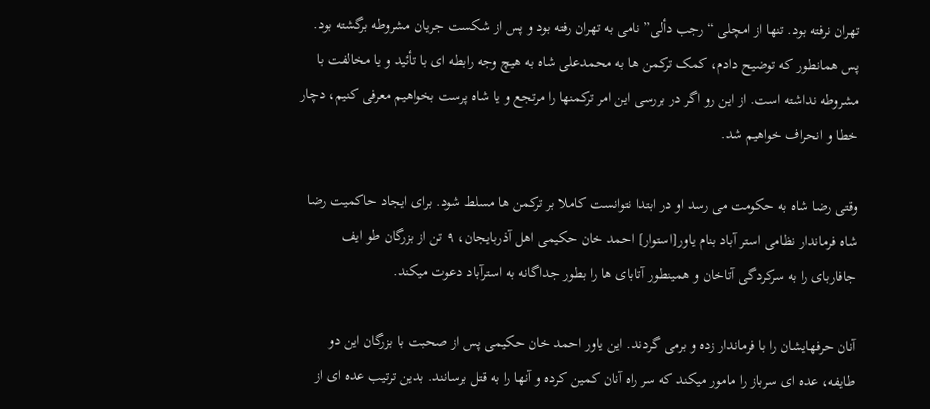تهران نرفته بود. تنها از امچلی “رجب دألی” نامی به تهران رفته بود و پس از شکست جریان مشروطه برگشته بود. پس همانطور که توضیح دادم، کمک ترکمن ها به محمدعلی شاه به هیچ وجه رابطه ای با تأئید و یا مخالفت با مشروطه نداشته است. از این رو اگر در بررسی این امر ترکمنها را مرتجع و يا شاه پرست بخواهیم معرفی کنیم، دچار خطا و انحراف خواهيم شد.

وقتی رضا شاه به حکومت می رسد او در ابتدا نتوانست کاملا بر ترکمن ها مسلط شود. برای ایجاد حاکمیت رضا شاه فرماندار نظامی استر آباد بنام یاور[استوار] احمد خان حکیمی اهل آذربایجان، ۹ تن از بزرگان طو ایف جافاربای را به سرکردگی آتاخان و همینطور آتابای ها را بطور جداگانه به استرآباد دعوت میکند.

آنان حرفهایشان را با فرماندار زده و برمی گردند. این یاور احمد خان حکیمی پس از صحبت با بزرگان این دو طایفه، عده ای سرباز را مامور میکند که سر راه آنان کمین کرده و آنها را به قتل برسانند. بدین ترتیب عده ای از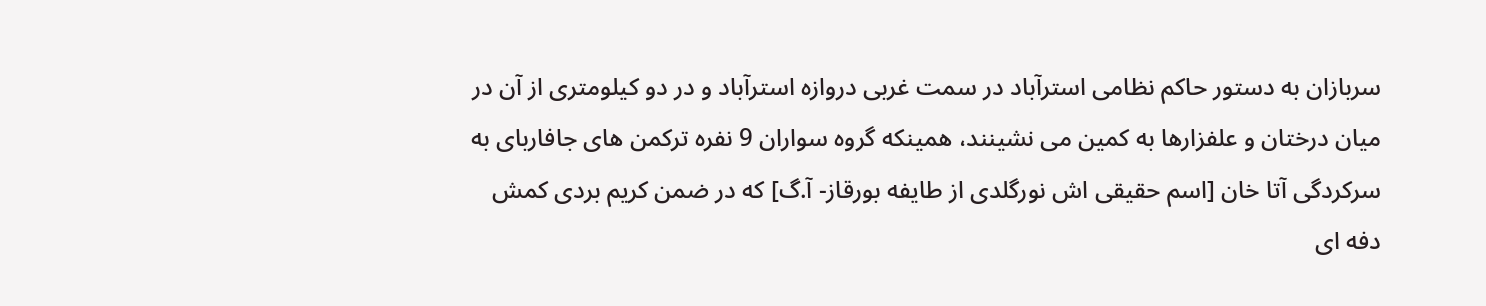سربازان به دستور حاکم نظامی استرآباد در سمت غربی دروازه استرآباد و در دو کیلومتری از آن در میان درختان و علفزارها به کمين می نشینند، همينکه گروه سواران 9 نفره ترکمن های جافاربای به سرکردگی آتا خان [اسم حقیقی اش نورگلدی از طایفه بورقاز- آ.گ] که در ضمن کریم بردی کمش دفه ای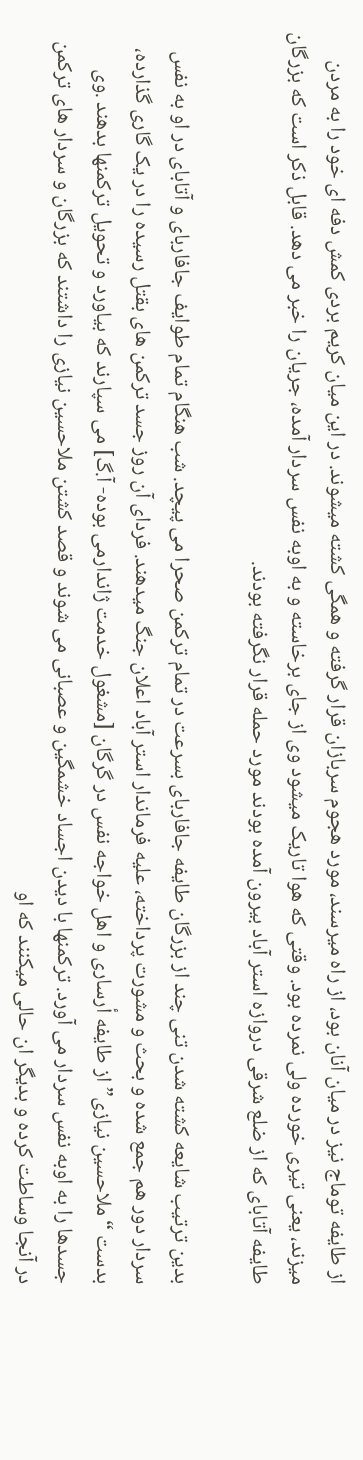از طایفه توماج نیز در میان آنان بود، از راه میرسند، مورد هجوم سربازان قرار گرفته و همگی کشته میشوند. در این میان کریم بردی کمش دفه ای خود را به مردن میزند، یعنی تیری خورده ولی نمرده بود. وقتی که هوا تاریک میشود وی از جای برخاسته و به اوبه نفس سردار آمده، جریان را خبر می دهد. قابل ذکر است که بزرگان طایفه آتابای که از ضلع شرقی دروازه استر آباد بیرون آمده بودند مورد حمله قرار نگرفته بودند.

بدین ترتیب شایعه کشته شدن تنی چند از بزرگان طایفه جافاربای بسرعت در تمام ترکمن صحرا می پیچد. شب هنگام تمام طوایف جافاربای و آتابای در او به نفس سردار دور هم جمع شده و بحث و مشورت پرداخته، عليه فرماندار استر آباد اعلان جنگ میدهند. فردای آن روز جسد ترکمن های بقتل رسیده را در یک گاری گذارده، بدست “ملاحسین نیازی” از طایفه أرساری و اهل خواجه نفس در گرگان [مشغول خدمت ژاندارمی بوده- آ.گ] می سپارند که بیاورد و تحویل ترکمنها بدهند .وی جسدها را به اوبه نفس سردار می آورد. ترکمنها با دیدن اجساد خشمگین و عصبانی می شوند و قصد کشتن ملاحسین نیازی را داشتند که بزرگان و سردار های ترکمن در آنجا وساطت کرده و بدیگر ان حالی میکنند که او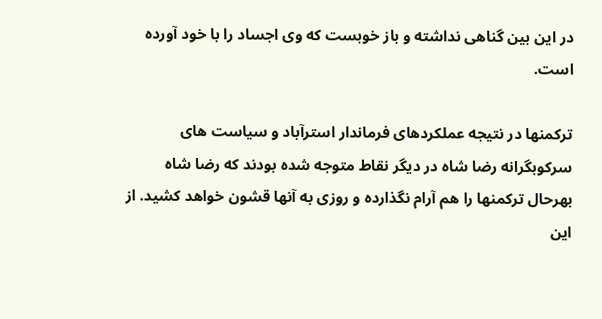در این بین گناهی نداشته و باز خوبست که وی اجساد را با خود آورده است.

تركمنها در نتيجه عملکردهای فرماندار استرآباد و سیاست های سرکوبگرانه رضا شاه در دیگر نقاط متوجه شده بودند که رضا شاه بهرحال تركمنها را هم آرام نگذارده و روزی به آنها قشون خواهد کشید. از این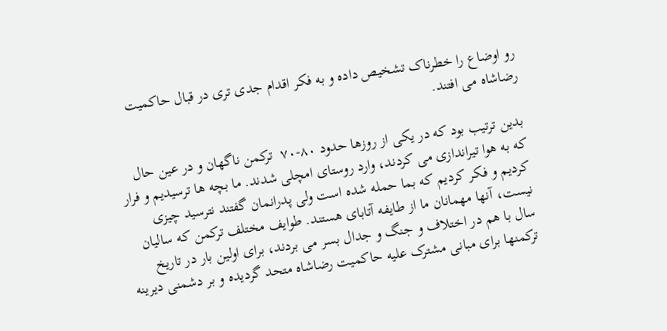رو اوضاع را خطرناک تشخیص داده و به فکر اقدام جدی تری در قبال حاکمیت رضاشاه می افتند.

بدین ترتیب بود که در یکی از روزها حدود ۸۰-۷۰  ترکمن ناگهان و در عین حال که به هوا تیراندازی می کردند، وارد روستای امچلی شدند. ما بچه ها ترسیدیم و فرار کردیم و فکر کردیم که بما حمله شده است ولی پدرانمان گفتند نترسید چیزی نیست، آنها مهمانان ما از طایفه آتابای هستند. طوایف مختلف ترکمن که سالیان سال با هم در اختلاف و جنگ و جدال بسر می بردند، برای اولین بار در تاریخ ترکمنها برای مبانی مشترک علیه حاکمیت رضاشاه متحد گرديده و بر دشمنی دیرینه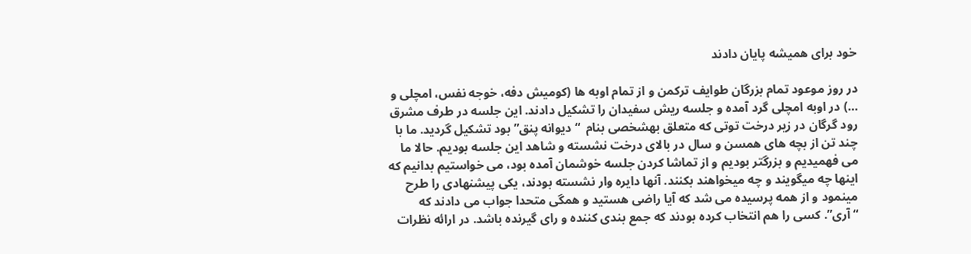خود برای همیشه پایان دادند

در روز موعود تمام بزرگان طوایف ترکمن و از تمام اوبه ها (كومیش دفه، خوجه نفس، امچلی و …) در اوبه امچلی گرد آمده و جلسه ریش سفیدان را تشكيل دادند. این جلسه در طرف مشرق رود گرگان در زیر درخت توتی که متعلق بهشخصی بنام  “دیوانه پنق” بود تشکیل گردید. ما با چند تن از بچه های همسن و سال در بالای درخت نشسته و شاهد این جلسه بودیم. حالا ما می فهمیدیم و بزرگتر بودیم و از تماشا کردن جلسه خوشمان آمده بود، می خواستیم بدانیم که اینها چه میگویند و چه میخواهند بکنند. آنها دایره وار نشسته بودند، یکی پیشنهادی را طرح مینمود و از همه پرسیده می شد که آیا راضی هستید و همگی متحدا جواب می دادند که “آری”. کسی را هم انتخاب کرده بودند که جمع بندی کننده و رای گیرنده باشد. در ارائه نظرات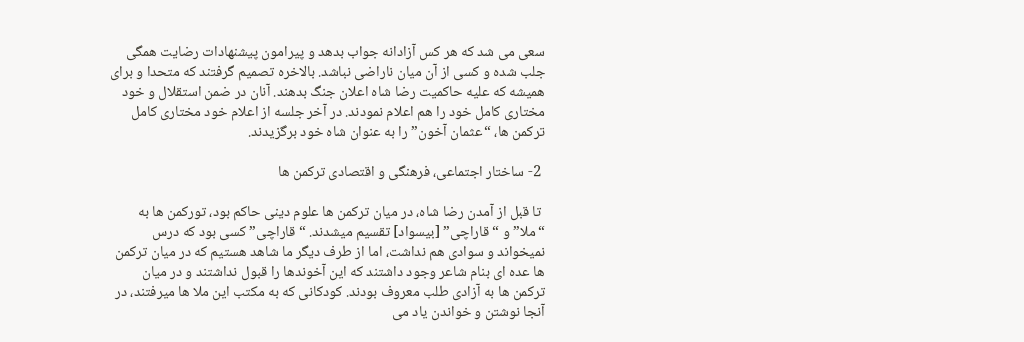سعی می شد که هر کس آزادانه جواب بدهد و پیرامون پیشنهادات رضایت همگی جلب شده و کسی از آن میان ناراضی نباشد. بالاخره تصمیم گرفتند که متحدا و برای همیشه که علیه حاكميت رضا شاه اعلان جنگ بدهند. آنان در ضمن استقلال و خود مختاری کامل خود را هم اعلام نمودند. در آخر جلسه از اعلام خود مختاری کامل ترکمن ها، “عثمان آخون” را به عنوان شاه خود برگزیدند.

 2- ساختار اجتماعی، فرهنگی و اقتصادی ترکمن ها

 تا قبل از آمدن رضا شاه، در میان ترکمن ها علوم دینی حاکم بود، تورکمن ها به “ملا” و “قاراچی” [بیسواد] تقسیم میشدند. “قاراچی” کسی بود که درس نمیخواند و سوادی هم نداشت، اما از طرف دیگر ما شاهد هستیم که در میان ترکمن ها عده ای بنام شاعر وجود داشتند که این آخوندها را قبول نداشتند و در میان ترکمن ها به آزادی طلب معروف بودند. کودکانی که به مکتب این ملا ها میرفتند، در آنجا نوشتن و خواندن یاد می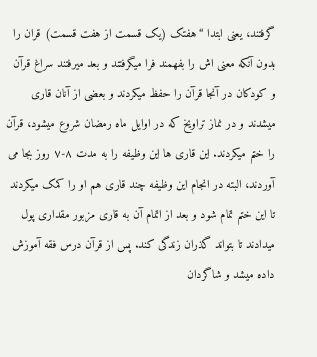گرفتند، یعنی ابتدا “هفتک (یک قسمت از هفت قسمت) قران را بدون آنکه معنی اش را بفهمند فرا میگرفتند و بعد میرفتند سراغ قرآن و کودکان در آنجا قرآن را حفظ میکردند و بعضی از آنان قاری میشدند و در نماز تراویخ که در اوایل ماه رمضان شروع میشود، قرآن را ختم میکردند. این قاری ها این وظیفه را به مدت ۸-۷ روز بجا می آوردند، البته در انجام این وظیفه چند قاری هم او را کمک میکردند تا این ختم تمام شود و بعد از اتمام آن به قاری مزبور مقداری پول میدادند تا بتواند گذران زندگی کند. پس از قرآن درس فقه آموزش داده میشد و شاگردان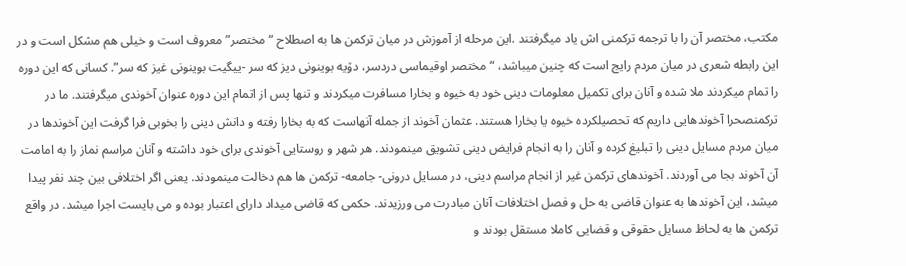مکتب، مختصر آن را با ترجمه ترکمنی اش یاد میگرفتند .این مرحله از آموزش در میان ترکمن ها به اصطلاح “مختصر” معروف است و خیلی هم مشکل است و در این رابطه شعری در میان مردم رایج است که چنین میباشد، “مختصر اوقیماسی دردسر، دۆیه بوینونی دیز که سر -یيگيت بوینونی غیز که سر”. کسانی که این دوره را تمام میکردند ملا شده و آنان برای تکمیل معلومات دینی خود به خيوه و بخارا مسافرت میکردند و تنها پس از اتمام این دوره عنوان آخوندی میگرفتند. ما در ترکمنصحرا آخوندهایی داریم که تحصیلکرده خیوه یا بخارا هستند. عثمان آخوند از جمله آنهاست که به بخارا رفته و دانش دینی را بخوبی فرا گرفت این آخوندها در میان مردم مسایل دینی را تبلیغ کرده و آنان را به انجام فرایض دینی تشویق مینمودند. هر شهر و روستایی آخوندی برای خود داشته و آنان مراسم نماز را به امامت آن آخوند بجا می آوردند. آخوندهای ترکمن غیر از انجام مراسم دینی، در مسایل درونی- جامعه- ترکمن ها هم دخالت مینمودند. یعنی اگر اختلافی بین چند نفر پیدا میشد، این آخوندها به عنوان قاضی به حل و فصل اختلافات آنان مبادرت می ورزیدند. حکمی که قاضی ميداد دارای اعتبار بوده و می بایست اجرا میشد. در واقع ترکمن ها به لحاظ مسایل حقوقی و قضایی کاملا مستقل بودند و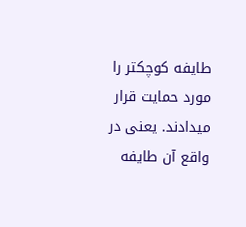طایفه کوچکتر را مورد حمایت قرار میدادند. یعنی در واقع آن طایفه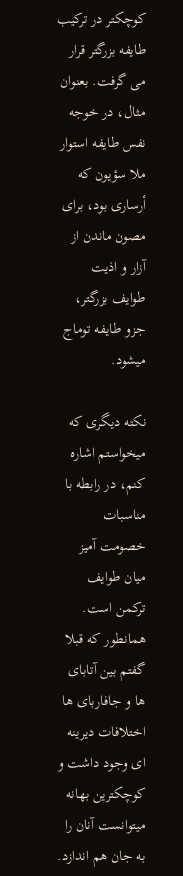کوچکتر در ترکیب طايفه بزرگتر قرار می گرفت. بعنوان مثال، در خوجه نفس طايفه استوار ملا سؤیون که أرساری بود، برای مصون ماندن از آزار و اذیت طوایف بزرگتر، جزو طایفه توماج میشود.

نکته دیگری که میخواستم اشاره کنم، در رابطه با مناسبات خصومت آمیز میان طوایف ترکمن است. همانطور که قبلا گفتم بین آتابای ها و جافاربای ها اختلافات دیرینه ای وجود داشت و کوچکترین بهانه میتوانست آنان را به جان هم اندازد.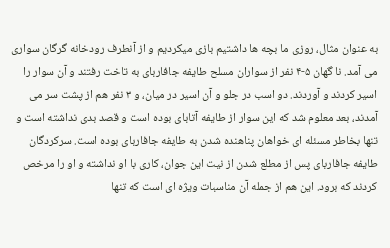به عنوان مثال، روزی ما بچه ها داشتیم بازی میکردیم و از آنطرف رودخانه گرگان سواری می آمد. نا گهان ۵-۴ نفر از سواران مسلح طایفه جافاربای به تاخت رفتند و آن سوار را اسیر کردند و آوردند. دو اسب در جلو و آن اسیر در میان، و ۳ نفر هم از پشت سر می آمدند، بعد معلوم شد که این سوار از طایفه آتابای بوده است و قصد بدی نداشته است و تنها بخاطر مسئله ای خواهان پناهنده شدن به طایفه جافاربای بوده است. سرکردگان طایفه جافاربای پس از مطلع شدن از نیت این جوان، کاری با او نداشته و او را مرخص کردند که برود. این هم از جمله آن مناسبات ويژه ای است که تنها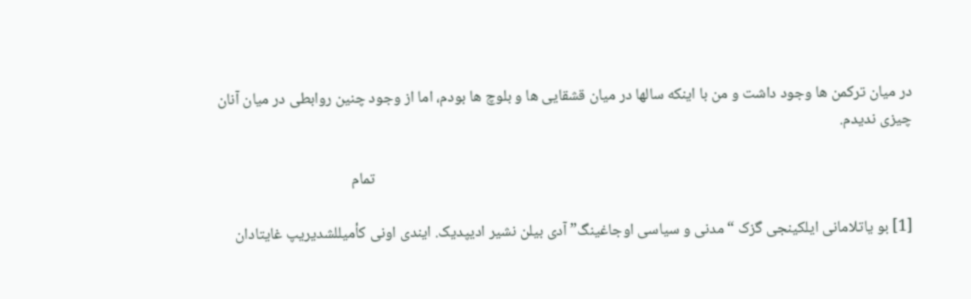در میان ترکمن ها وجود داشت و من با اینکه سالها در میان قشقایی ها و بلوچ ها بودم، اما از وجود چنین روابطی در میان آنان چیزی ندیدم.

                                                                                                                                                        تمام

[1] بو یاتلامانی ایلکینجی گزک “مدنی و سیاسی اوجاغینگ” آدی بیلن نشیر ادیپدیک. ایندی اونی کأمیللشدیریپ غایتادان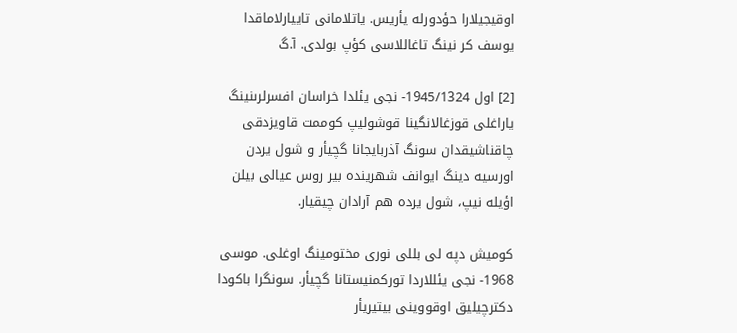اوقیجیلارا حؤدورله یأریس. یاتلامانی تاییارلاماقدا یوسف کر نینگ تاغاللاسی کؤپ بولدی. آ.گ

[2] اول 1945/1324- نجى يئلدا خراسان افسرلرىنينگ ياراغلى قوزغالانگينا قوشوليپ كوممت قاويزدقى چاقناشيقدان سونگ آذربايجانا گچيأر و شول يردن اورسيه دينگ ايوانف شهرينده بير روس عيالى بيلن اؤيله نيپ، شول يرده هم آرادان چيقيار.

كوميش دپه لى بللى نورى مختومينگ اوغلى. موسى 1968- نجى يئللاردا توركمنيستانا گچيأر. سونگرا باكودا دكترچيليق اوقووينى بيتيريأر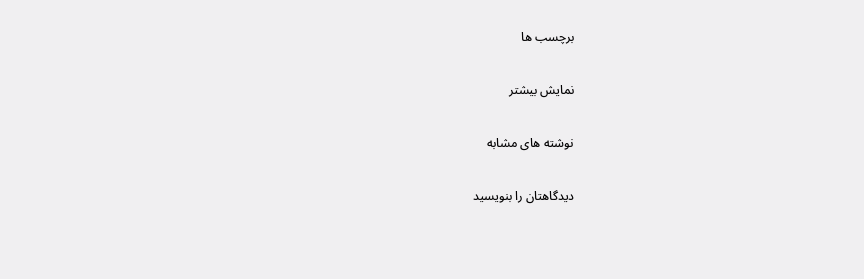برچسب ها

نمایش بیشتر

نوشته های مشابه

دیدگاهتان را بنویسید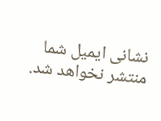نشانی ایمیل شما منتشر نخواهد شد.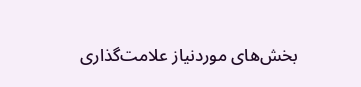بخش‌های موردنیاز علامت‌گذاری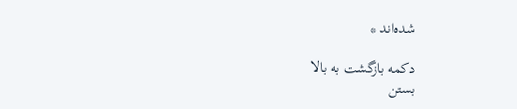شده‌اند *

دکمه بازگشت به بالا
بستن